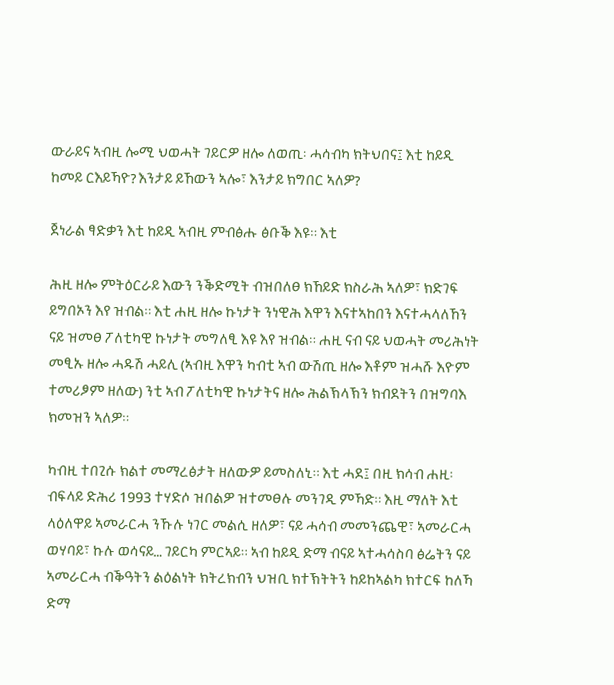ውራይና ኣብዚ ሎሚ ህወሓት ገይርዎ ዘሎ ለወጢ፡ ሓሳብካ ክትህበና፤ እቲ ከይዲ ከመይ ርእይኻዮ? እንታይ ይኸውን ኣሎ፣ እንታይ ክግበር ኣለዎ?

ጀነራል ፃድቃን እቲ ከይዲ ኣብዚ ምብፅሑ ፅቡቕ እዩ። እቲ

ሕዚ ዘሎ ምትዕርራይ እውን ንቕድሚት ብዝበለፀ ክኸይድ ክስራሕ ኣለዎ፣ ክድገፍ ይግበኦን እየ ዝብል። እቲ ሐዚ ዘሎ ኩነታት ንነዊሕ እዋን እናተኣከበን እናተሓላለኸን ናይ ዝመፀ ፖለቲካዊ ኩነታት መግለፂ እዩ እየ ዝብል። ሐዚ ናብ ናይ ህወሓት መሪሕነት መፂኡ ዘሎ ሓዱሽ ሓይሊ (ኣብዚ እዋን ካብቲ ኣብ ውሽጢ ዘሎ እቶም ዝሓሹ እዮም ተመሪፆም ዘለው) ንቲ ኣብ ፖለቲካዊ ኩነታትና ዘሎ ሕልኽላኽን ክብደትን በዝግባእ ክመዝን ኣለዎ።

ካብዚ ተበጊሱ ክልተ መማረፅታት ዘለውዎ ይመስለኒ። እቲ ሓደ፤ በዚ ክሳብ ሐዚ፡ ብፍላይ ድሕሪ 1993 ተሃድሶ ዝበልዎ ዝተመፀሉ መንገዲ ምኻድ። እዚ ማለት እቲ ላዕለዋይ ኣመራርሓ ንኹሉ ነገር መልሲ ዘለዎ፣ ናይ ሓሳብ መመንጨዊ፣ ኣመራርሓ ወሃባይ፣ ኩሉ ወሳናይ… ገይርካ ምርኣይ። ኣብ ከይዲ ድማ ብናይ ኣተሓሳስባ ፅሬትን ናይ ኣመራርሓ ብቕዓትን ልዕልነት ክትረክብን ህዝቢ ክተኽትትን ከይከኣልካ ክተርፍ ከለኻ ድማ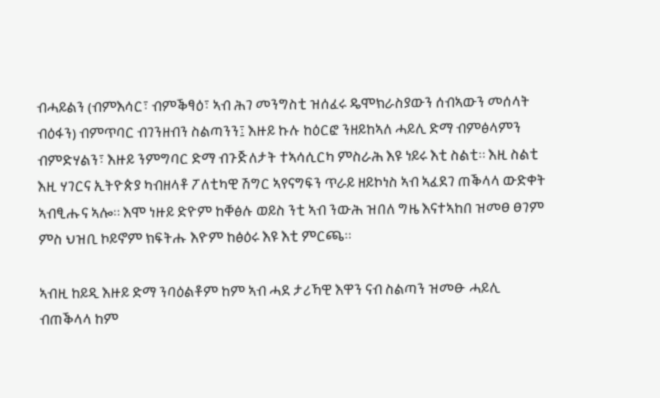ብሓይልን (ብምእሳር፣ ብምቕፃዕ፣ ኣብ ሕገ መንግስቲ ዝሰፈሩ ዴሞክራስያውን ሰብኣውን መሰላት ብዕፋን) ብምጥባር ብገንዘብን ስልጣንን፤ እዙይ ኩሉ ከዕርፎ ንዘይከኣለ ሓይሊ ድማ ብምፅላምን ብምድሃልን፣ እዙይ ንምግባር ድማ ብጉጅለታት ተኣሳሲርካ ምስራሕ እዩ ነይሩ እቲ ስልቲ። እዚ ስልቲ እዚ ሃገርና ኢትዮጵያ ካብዘላቶ ፖለቲካዊ ሽግር ኣየናግፍን ጥራይ ዘይኮነስ ኣብ ኣፈደገ ጠቕላላ ውድቀት ኣብፂሑና ኣሎ። እሞ ነዙይ ድዮም ከቐፅሉ ወይስ ንቲ ኣብ ንውሕ ዝበለ ግዜ እናተኣከበ ዝመፀ ፀገም ምስ ህዝቢ ኮይኖም ክፍትሑ እዮም ከፅዕሩ እዩ እቲ ምርጫ።

ኣብዚ ከይዲ እዙይ ድማ ንባዕልቶም ከም ኣብ ሓደ ታሪኻዊ እዋን ናብ ስልጣን ዝመፁ ሓይሊ ብጠቕላላ ከም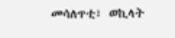መሳለጥቲ፣ ወኪላት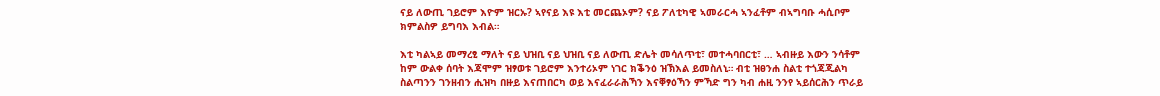ናይ ለውጢ ገይሮም እዮም ዝርኡ? ኣየናይ እዩ እቲ መርጨኦም? ናይ ፖለቲካዊ ኣመራርሓ ኣንፈቶም ብኣግባቡ ሓሲቦም ክምልስዎ ይግባእ እብል።

እቲ ካልኣይ መማረፂ ማለት ናይ ህዝቢ ናይ ህዝቢ ናይ ለውጢ ድሌት መሳለጥቲ፣ መተሓባበርቲ፣ … ኣብዙይ እውን ንሳቶም ከም ውልቀ ሰባት እጃሞም ዝፃወቱ ገይሮም እንተሪኦም ነገር ክቕንዕ ዝኽእል ይመስለኒ። ብቲ ዝፀንሐ ስልቲ ተጎጃጂልካ ስልጣንን ገንዘብን ሒዝካ በዙይ እናጠበርካ ወይ እናፈራራሕኻን እናቐፃዕኻን ምኻድ ግን ካብ ሐዚ ንንየ ኣይሰርሕን ጥራይ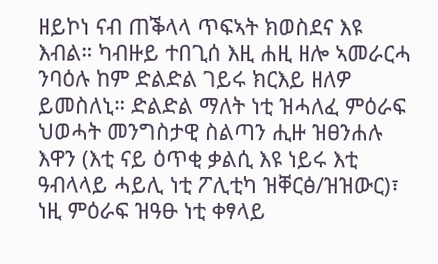ዘይኮነ ናብ ጠቕላላ ጥፍኣት ክወስደና እዩ እብል። ካብዙይ ተበጊሰ እዚ ሐዚ ዘሎ ኣመራርሓ ንባዕሉ ከም ድልድል ገይሩ ክርእይ ዘለዎ ይመስለኒ። ድልድል ማለት ነቲ ዝሓለፈ ምዕራፍ ህወሓት መንግስታዊ ስልጣን ሒዙ ዝፀንሐሉ እዋን (እቲ ናይ ዕጥቂ ቃልሲ እዩ ነይሩ እቲ ዓብላላይ ሓይሊ ነቲ ፖሊቲካ ዝቐርፅ/ዝዝውር)፣ ነዚ ምዕራፍ ዝዓፁ ነቲ ቀፃላይ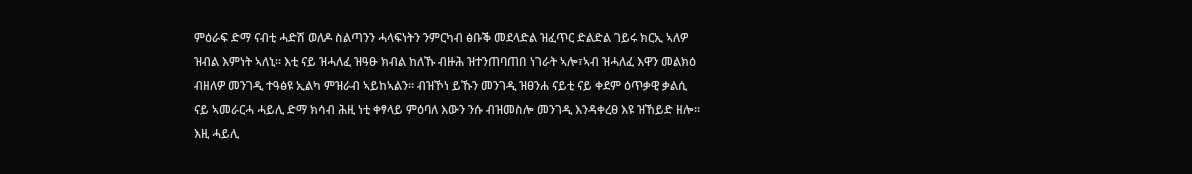ምዕራፍ ድማ ናብቲ ሓድሽ ወለዶ ስልጣንን ሓላፍነትን ንምርካብ ፅቡቕ መደላድል ዝፈጥር ድልድል ገይሩ ክርኢ ኣለዎ ዝብል እምነት ኣለኒ። እቲ ናይ ዝሓለፈ ዝዓፁ ክብል ከለኹ ብዙሕ ዝተንጠባጠበ ነገራት ኣሎ፣ኣብ ዝሓለፈ እዋን መልክዕ ብዘለዎ መንገዲ ተዓፅዩ ኢልካ ምዝራብ ኣይከኣልን። ብዝኾነ ይኹን መንገዲ ዝፀንሐ ናይቲ ናይ ቀደም ዕጥቃዊ ቃልሲ ናይ ኣመራርሓ ሓይሊ ድማ ክሳብ ሕዚ ነቲ ቀፃላይ ምዕባለ እውን ንሱ ብዝመስሎ መንገዲ እንዳቀረፀ እዩ ዝኸይድ ዘሎ። እዚ ሓይሊ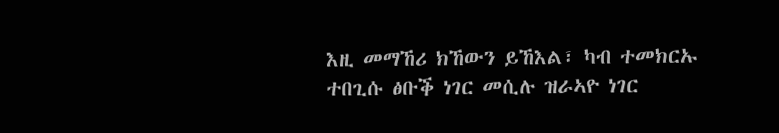እዚ መማኸሪ ክኸውን ይኸእል፣ ካብ ተመክርኡ ተበጊሱ ፅቡቕ ነገር መሲሉ ዝራኣዮ ነገር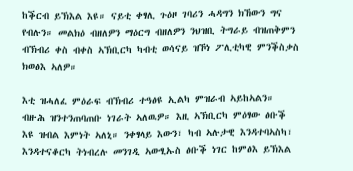ከቕርብ ይኽእል እዩ። ናይቲ ቀፃሊ ጉዕዞ ገባሪን ሓዳግን ክኸውን ግና የብሉን። መልክዕ ብዘለዎን ማዕርግ ብዘለዎን ንህዝቢ ትግራይ ብዝጠቅምን ብኽብሪ ቀስ ብቀስ ኣኽቢርካ ካብቲ ወሳናይ ዝኾነ ፖሊቲካዊ ምንቕስቃስ ክወፅእ ኣለዎ።

እቲ ዝሓለፈ ምዕራፍ ብኽብሪ ተዓፅዩ ኢልካ ምዝራብ ኣይከኣልን። ብዙሕ ዝንተንጠባጠቡ ነገራት ኣለዉዎ። እዚ ኣኽቢርካ ምዕፃው ፅቡቕ እዩ ዝብል እምነት ኣለኒ። ንቀፃላይ እውን፣ ካብ ኣሉታዊ እንዳተባኣስካ፣ እንዳተናቆርካ ትነብረሉ መንገዲ ኣውፂኡስ ፅቡቕ ነገር ከምፅእ ይኽእል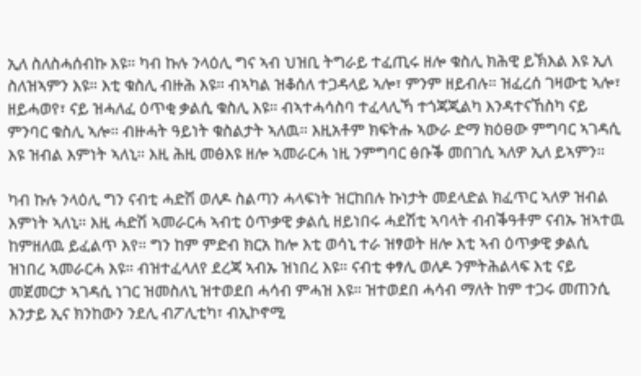ኢለ ስለስሓሰብኩ እዩ። ካብ ኩሉ ንላዕሊ ግና ኣብ ህዝቢ ትግራይ ተፈጢሩ ዘሎ ቁስሊ ክሕዊ ይኽእል እዩ ኢለ ስለዝኣምን እዩ። እቲ ቁስሊ ብዙሕ እዩ። ብኣካል ዝቆሰለ ተጋዳላይ ኣሎ፣ ምንም ዘይብሉ። ዝፈረሰ ገዛውቲ ኣሎ፣ ዘይሓወየ፣ ናይ ዝሓለፈ ዕጥቂ ቃልሲ ቁስሊ እዩ። ብኣተሓሳስባ ተፈላሊኻ ተጎጃጂልካ እንዳተናኸስካ ናይ ምንባር ቁስሊ ኣሎ። ብዙሓት ዓይነት ቁስልታት ኣለዉ። እዚአቶም ክፍትሑ ኣውራ ድማ ክዕፀው ምግባር ኣገዳሲ እዩ ዝብል እምነት ኣለኒ። እዚ ሕዚ መፅእዩ ዘሎ ኣመራርሓ ነዚ ንምግባር ፅቡቕ መበገሲ ኣለዎ ኢለ ይኣምን።

ካብ ኩሉ ንላዕሊ ግን ናብቲ ሓድሽ ወለዶ ስልጣን ሓላፍነት ዝርከበሉ ኩነታት መደላድል ክፈጥር ኣለዎ ዝብል እምነት ኣለኒ። እዚ ሓድሽ ኣመራርሓ ኣብቲ ዕጥቃዊ ቃልሲ ዘይነበሩ ሓደሽቲ ኣባላት ብብቕዓቶም ናብኡ ዝኣተዉ ከምዘለዉ ይፈልጥ እየ። ግን ከም ምድብ ክርአ ከሎ እቲ ወሳኒ ተራ ዝፃወት ዘሎ እቲ ኣብ ዕጥቃዊ ቃልሲ ዝነበረ ኣመራርሓ እዩ። ብዝተፈላለየ ደረጃ ኣብኡ ዝነበረ እዩ። ናብቲ ቀፃሊ ወለዶ ንምትሕልላፍ እቲ ናይ መጀመርታ ኣገዳሲ ነገር ዝመስለኒ ዝተወደበ ሓሳብ ምሓዝ እዩ። ዝተወደበ ሓሳብ ማለት ከም ተጋሩ መጠንሲ እንታይ ኢና ክንከውን ንደሊ ብፖሊቲካ፣ ብኢኮኖሚ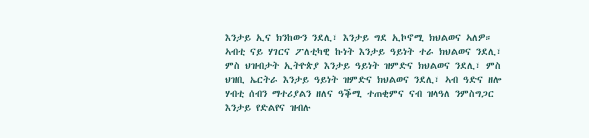እንታይ ኢና ክንከውን ንደሊ፣ እንታይ ግደ ኢኮኖሚ ክህልወና ኣለዎ። ኣብቲ ናይ ሃገርና ፖለቲካዊ ኩነት እንታይ ዓይነት ተራ ክህልወና ንደሊ፣ ምስ ህዝብታት ኢትዮጵያ እንታይ ዓይነት ዝምድና ክህልወና ንደሊ፣ ምስ ህዝቢ ኤርትራ እንታይ ዓይነት ዝምድና ክህልወና ንደሊ፣ ኣብ ዓድና ዘሎ ሃብቲ ሰብን ማተሪያልን ዘለና ዓቕሚ ተጠቂምና ናብ ዝላዓለ ንምስግጋር እንታይ የድልየና ዝብሉ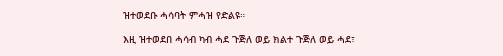ዝተወደቡ ሓሳባት ምሓዝ የድልዩ።

እዚ ዝተወደበ ሓሳብ ካብ ሓደ ጉጅለ ወይ ክልተ ጉጅለ ወይ ሓደ፣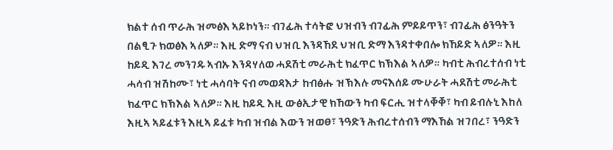ክልተ ሰብ ጥራሕ ዝመፅእ ኣይኮነን። ብገፊሕ ተሳትፎ ህዝብን ብገፊሕ ምይይጥን፣ ብገፊሕ ፅንዓትን በልፂጉ ክወፅእ ኣለዎ። እዚ ድማ ናብ ህዝቢ እንዳኸደ ህዝቢ ድማ እንዳተቀበሎ ክኸይድ ኣለዎ። እዚ ከይዲ እገረ መንገዱ ኣብኡ እንዳሃለወ ሓደሽቲ መራሕቲ ክፈጥር ክኽእል ኣለዎ። ካብቲ ሕብረተሰብ ነቲ ሓሳብ ዝሽከሙ፣ ነቲ ሓሳባት ናብ መወዳእታ ከብፅሑ ዝኽእሉ መናእሰይ ሙሁራት ሓደሽቲ መራሕቲ ክፈጥር ክኽእል ኣለዎ። እዚ ከይዲ እዚ ውፅኢታዊ ክኸውን ካብ ፍርሒ ዝተላቐቐ፣ ካብ ይብሉኒ እከለ እዚኣ ኣይፈቱን እዚኣ ይፈቱ ካብ ዝብል እውን ዝወፀ፣ ንዓድን ሕብረተሰብን ማእኸል ዝገበረ፣ ንዓድን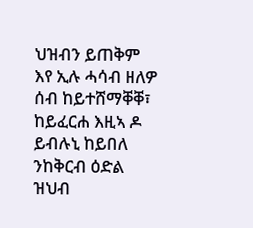ህዝብን ይጠቅም እየ ኢሉ ሓሳብ ዘለዎ ሰብ ከይተሸማቐቐ፣ ከይፈርሐ እዚኣ ዶ ይብሉኒ ከይበለ ንከቅርብ ዕድል ዝህብ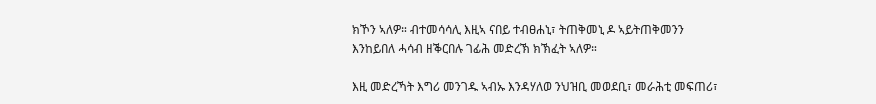ክኾን ኣለዎ። ብተመሳሳሊ እዚኣ ናበይ ተብፀሐኒ፣ ትጠቅመኒ ዶ ኣይትጠቅመንን እንከይበለ ሓሳብ ዘቕርበሉ ገፊሕ መድረኽ ክኽፈት ኣለዎ።

እዚ መድረኻት እግሪ መንገዱ ኣብኡ እንዳሃለወ ንህዝቢ መወደቢ፣ መራሕቲ መፍጠሪ፣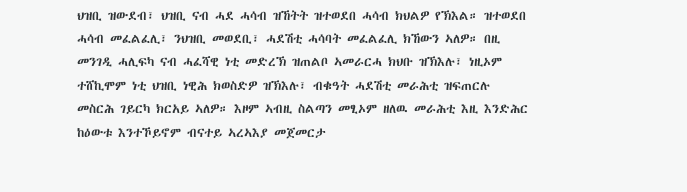ህዝቢ ዝውደብ፣ ህዝቢ ናብ ሓደ ሓሳብ ዝኸትት ዝተወደበ ሓሳብ ክህልዎ የኽእል። ዝተወደበ ሓሳብ መፈልፈሊ፣ ንህዝቢ መወደቢ፣ ሓደሽቲ ሓሳባት መፈልፈሊ ክኸውን ኣለዎ። በዚ መንገዲ ሓሊፍካ ናብ ሓፈሻዊ ነቲ መድረኽ ዝጠልቦ ኣመራርሓ ክህቡ ዝኽእሉ፣ ነዚኦም ተሸኪሞም ነቲ ህዝቢ ነዊሕ ክወስድዎ ዝኽእሉ፣ ብቁዓት ሓደሽቲ መራሕቲ ዝፍጠርሉ መስርሕ ገይርካ ክርአይ ኣለዎ። እዞም ኣብዚ ስልጣን መፂኦም ዘለዉ መራሕቲ እዚ እንድሕር ከዕውቱ እንተኾይኖም ብናተይ ኣረኣእያ መጀመርታ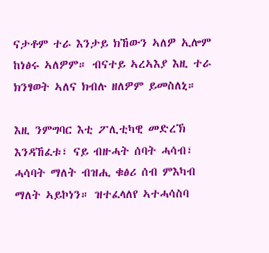ናታቶም ተራ እንታይ ክኸውን ኣለዎ ኢሎም ከነፅሩ ኣለዎም። ብናተይ ኣረኣእያ እዚ ተራ ክንፃወት ኣለና ክብሉ ዘለዎም ይመስለኒ።

እዚ ንምግባር እቲ ፖሊቲካዊ መድረኽ እንዳኸፈቱ፣ ናይ ብዙሓት ሰባት ሓሳብ፣ ሓሳባት ማለት ብዝሒ ቁፅሪ ሰብ ምእካብ ማለት ኣይኮነን። ዝተፈላለየ ኣተሓሳስባ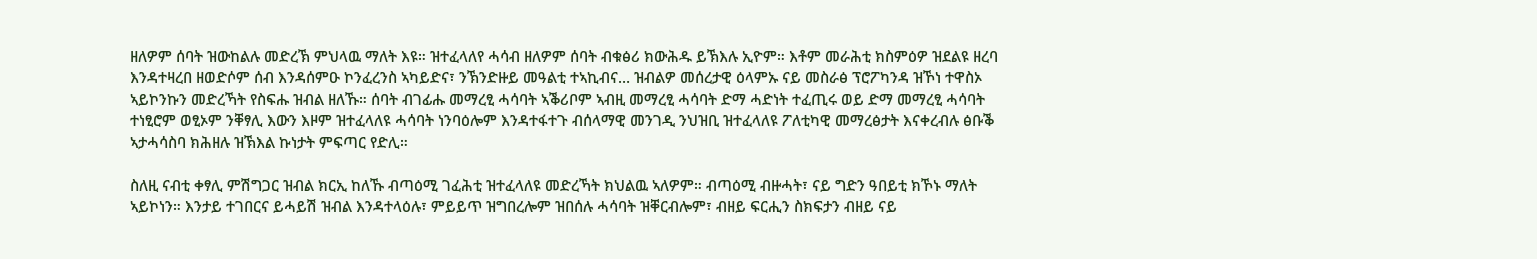ዘለዎም ሰባት ዝውከልሉ መድረኽ ምህላዉ ማለት እዩ። ዝተፈላለየ ሓሳብ ዘለዎም ሰባት ብቁፅሪ ክውሕዱ ይኽእሉ ኢዮም። እቶም መራሕቲ ክስምዕዎ ዝደልዩ ዘረባ እንዳተዛረበ ዘወድሶም ሰብ እንዳሰምዑ ኮንፈረንስ ኣካይድና፣ ንኽንድዙይ መዓልቲ ተኣኪብና… ዝብልዎ መሰረታዊ ዕላምኡ ናይ መስራፅ ፕሮፖካንዳ ዝኾነ ተዋስኦ ኣይኮንኩን መድረኻት የስፍሑ ዝብል ዘለኹ። ሰባት ብገፊሑ መማረፂ ሓሳባት ኣቕሪቦም ኣብዚ መማረፂ ሓሳባት ድማ ሓድነት ተፈጢሩ ወይ ድማ መማረፂ ሓሳባት ተነፂሮም ወፂኦም ንቐፃሊ እውን እዞም ዝተፈላለዩ ሓሳባት ነንባዕሎም እንዳተፋተጉ ብሰላማዊ መንገዲ ንህዝቢ ዝተፈላለዩ ፖለቲካዊ መማረፅታት እናቀረብሉ ፅቡቕ ኣታሓሳስባ ክሕዘሉ ዝኽእል ኩነታት ምፍጣር የድሊ።

ስለዚ ናብቲ ቀፃሊ ምሽግጋር ዝብል ክርኢ ከለኹ ብጣዕሚ ገፈሕቲ ዝተፈላለዩ መድረኻት ክህልዉ ኣለዎም። ብጣዕሚ ብዙሓት፣ ናይ ግድን ዓበይቲ ክኾኑ ማለት ኣይኮነን። እንታይ ተገበርና ይሓይሽ ዝብል እንዳተላዕሉ፣ ምይይጥ ዝግበረሎም ዝበሰሉ ሓሳባት ዝቐርብሎም፣ ብዘይ ፍርሒን ስክፍታን ብዘይ ናይ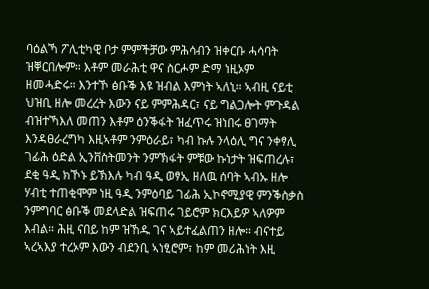ባዕልኻ ፖሊቲካዊ ቦታ ምምችቻው ምሕሳብን ዝቀርቡ ሓሳባት ዝቐርበሎም። እቶም መራሕቲ ዋና ስርሖም ድማ ነዚኦም ዘመሓድሩ። እንተኾ ፅቡቕ እዩ ዝብል እምነት ኣለኒ። ኣብዚ ናይቲ ህዝቢ ዘሎ መረረት እውን ናይ ምምሕዳር፣ ናይ ግልጋሎት ምጉዳል ብዝተኻእለ መጠን እቶም ዕንቕፋት ዝፈጥሩ ዝነበሩ ፀገማት እንዳፀራረግካ እዚኣቶም ንምዕራይ፣ ካብ ኩሉ ንላዕሊ ግና ንቀፃሊ ገፊሕ ዕድል ኢንቨስትመንት ንምኽፋት ምቹው ኩነታት ዝፍጠረሉ፣ ደቂ ዓዲ ክኾኑ ይኽእሉ ካብ ዓዲ ወፃኢ ዘለዉ ሰባት ኣብኡ ዘሎ ሃብቲ ተጠቂሞም ነዚ ዓዲ ንምዕባይ ገፊሕ ኢኮኖሚያዊ ምንቕስቃስ ንምግባር ፅቡቕ መደላድል ዝፍጠሩ ገይሮም ክርእይዎ ኣለዎም እብል። ሕዚ ናበይ ከም ዝኸዱ ገና ኣይተፈልጠን ዘሎ። ብናተይ ኣረኣእያ ተረኦም እውን ብደንቢ ኣነፂሮም፣ ከም መሪሕነት እዚ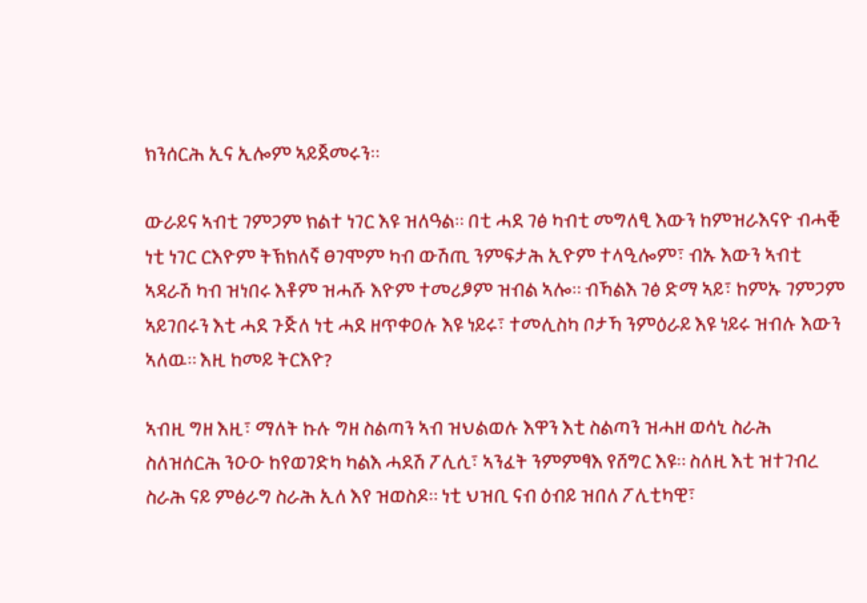ክንሰርሕ ኢና ኢሎም ኣይጀመሩን።

ውራይና ኣብቲ ገምጋም ክልተ ነገር እዩ ዝለዓል። በቲ ሓደ ገፅ ካብቲ መግለፂ እውን ከምዝራእናዮ ብሓቒ ነቲ ነገር ርእዮም ትኽክለኛ ፀገሞም ካብ ውሽጢ ንምፍታሕ ኢዮም ተላዒሎም፣ ብኡ እውን ኣብቲ ኣዳራሽ ካብ ዝነበሩ እቶም ዝሓሹ እዮም ተመሪፆም ዝብል ኣሎ። ብኻልእ ገፅ ድማ ኣይ፣ ከምኡ ገምጋም ኣይገበሩን እቲ ሓደ ጉጅለ ነቲ ሓደ ዘጥቀዐሉ እዩ ነይሩ፣ ተመሊስካ ቦታኻ ንምዕራይ እዩ ነይሩ ዝብሉ እውን ኣለዉ። እዚ ከመይ ትርእዮ?

ኣብዚ ግዘ እዚ፣ ማለት ኩሉ ግዘ ስልጣን ኣብ ዝህልወሉ እዋን እቲ ስልጣን ዝሓዘ ወሳኒ ስራሕ ስለዝሰርሕ ንዑዑ ከየወገድካ ካልእ ሓደሽ ፖሊሲ፣ ኣንፈት ንምምፃእ የሸግር እዩ። ስለዚ እቲ ዝተገብረ ስራሕ ናይ ምፅራግ ስራሕ ኢለ እየ ዝወስዶ። ነቲ ህዝቢ ናብ ዕብይ ዝበለ ፖሊቲካዊ፣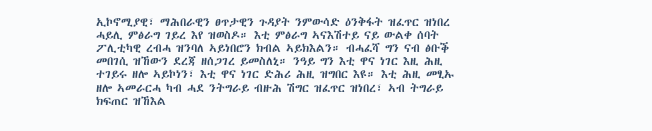ኢኮኖሚያዊ፣ ማሕበራዊን ፀጥታዊን ጉዳያት ንምውሳድ ዕንቅፋት ዝፈጥር ዝነበረ ሓይሊ ምፅራግ ገይረ እየ ዝወስዶ። እቲ ምፅራግ ኣናእሽተይ ናይ ውልቀ ሰባት ፖሊቲካዊ ረብሓ ዝንባለ ኣይነበሮን ክብል ኣይክእልን። ብሓፈሻ ግን ናብ ፅቡቕ መበገሲ ዝኸውን ደረጃ ዘሰጋገረ ይመስለኒ። ንዓይ ግን እቲ ዋና ነገር እዚ ሕዚ ተገይሩ ዘሎ ኣይኮነን፣ እቲ ዋና ነገር ድሕሪ ሕዚ ዝግበር እዩ። እቲ ሕዚ መፂኡ ዘሎ ኣመራርሓ ካብ ሓደ ንትግራይ ብዙሕ ሽግር ዝፈጥር ዝነበረ፣ ኣብ ትግራይ ክፍጠር ዝኸእል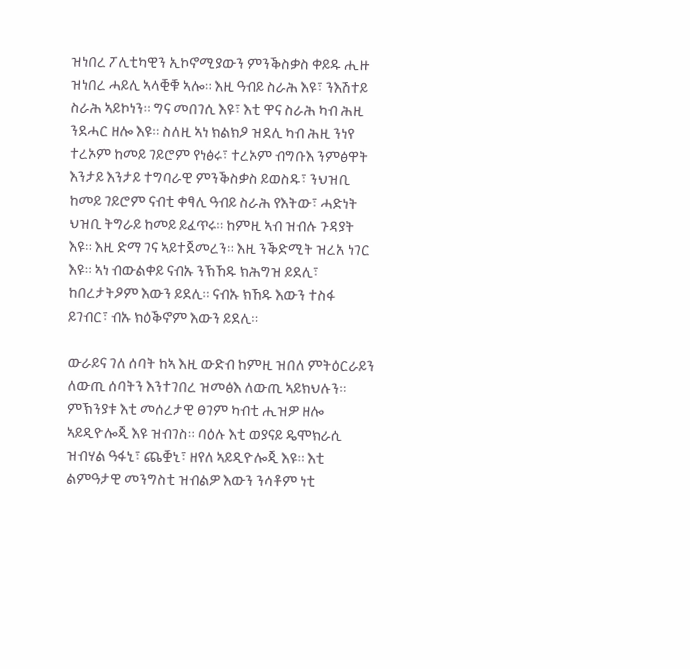ዝነበረ ፖሊቲካዊን ኢኮኖሚያውን ምንቕስቃስ ቀይዱ ሒዙ ዝነበረ ሓይሊ ኣላቒቑ ኣሎ። እዚ ዓብይ ስራሕ እዩ፣ ንእሽተይ ስራሕ ኣይኮነን። ግና መበገሲ እዩ፣ እቲ ዋና ስራሕ ካብ ሕዚ ንደሓር ዘሎ እዩ። ስለዚ ኣነ ክልክዖ ዝደሊ ካብ ሕዚ ንነየ ተረኦም ከመይ ገይሮም የነፅሩ፣ ተረኦም ብግቡእ ንምፅዋት እንታይ እንታይ ተግባራዊ ምንቕስቃስ ይወስዱ፣ ንህዝቢ ከመይ ገይሮም ናብቲ ቀፃሊ ዓብይ ስራሕ የእትው፣ ሓድነት ህዝቢ ትግራይ ከመይ ይፈጥሩ። ከምዚ ኣብ ዝብሉ ጉዳያት እዩ። እዚ ድማ ገና ኣይተጀመረን። እዚ ንቕድሚት ዝረአ ነገር እዩ። ኣነ ብውልቀይ ናብኡ ንኽኸዱ ክሕግዝ ይደሊ፣ ከበረታትዖም እውን ይደሊ። ናብኡ ክኸዱ እውን ተስፋ ይገብር፣ ብኡ ክዕቕኖም እውን ይደሊ።

ውራይና ገለ ሰባት ከኣ እዚ ውድብ ከምዚ ዝበለ ምትዕርራይን ለውጢ ሰባትን እንተገበረ ዝመፅእ ለውጢ ኣይክህሉን። ምኽንያቱ እቲ መሰረታዊ ፀገም ካብቲ ሒዝዎ ዘሎ ኣይዲዮሎጂ እዩ ዝብገስ። ባዕሉ እቲ ወያናይ ዴሞክራሲ ዝብሃል ዓፋኒ፣ ጨቛኒ፣ ዘየለ ኣይዲዮሎጂ እዩ። እቲ ልምዓታዊ መንግስቲ ዝብልዎ እውን ንሳቶም ነቲ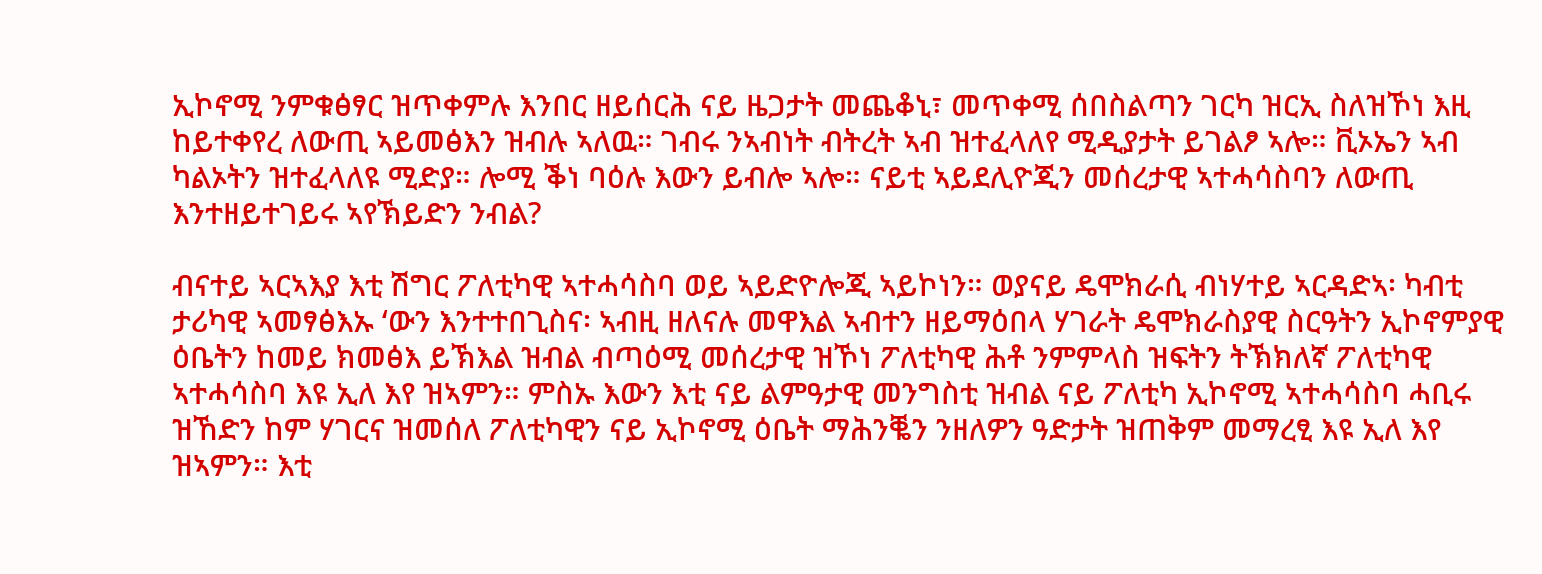ኢኮኖሚ ንምቁፅፃር ዝጥቀምሉ እንበር ዘይሰርሕ ናይ ዜጋታት መጨቆኒ፣ መጥቀሚ ሰበስልጣን ገርካ ዝርኢ ስለዝኾነ እዚ ከይተቀየረ ለውጢ ኣይመፅእን ዝብሉ ኣለዉ። ገብሩ ንኣብነት ብትረት ኣብ ዝተፈላለየ ሚዲያታት ይገልፆ ኣሎ። ቪኦኤን ኣብ ካልኦትን ዝተፈላለዩ ሚድያ። ሎሚ ቕነ ባዕሉ እውን ይብሎ ኣሎ። ናይቲ ኣይደሊዮጂን መሰረታዊ ኣተሓሳስባን ለውጢ እንተዘይተገይሩ ኣየኽይድን ንብል?

ብናተይ ኣርኣእያ እቲ ሽግር ፖለቲካዊ ኣተሓሳስባ ወይ ኣይድዮሎጂ ኣይኮነን። ወያናይ ዴሞክራሲ ብነሃተይ ኣርዳድኣ፡ ካብቲ ታሪካዊ ኣመፃፅእኡ ‘ውን እንተተበጊስና፡ ኣብዚ ዘለናሉ መዋእል ኣብተን ዘይማዕበላ ሃገራት ዴሞክራስያዊ ስርዓትን ኢኮኖምያዊ ዕቤትን ከመይ ክመፅእ ይኽእል ዝብል ብጣዕሚ መሰረታዊ ዝኾነ ፖለቲካዊ ሕቶ ንምምላስ ዝፍትን ትኽክለኛ ፖለቲካዊ ኣተሓሳስባ እዩ ኢለ እየ ዝኣምን። ምስኡ እውን እቲ ናይ ልምዓታዊ መንግስቲ ዝብል ናይ ፖለቲካ ኢኮኖሚ ኣተሓሳስባ ሓቢሩ ዝኸድን ከም ሃገርና ዝመሰለ ፖለቲካዊን ናይ ኢኮኖሚ ዕቤት ማሕንቘን ንዘለዎን ዓድታት ዝጠቅም መማረፂ እዩ ኢለ እየ ዝኣምን። እቲ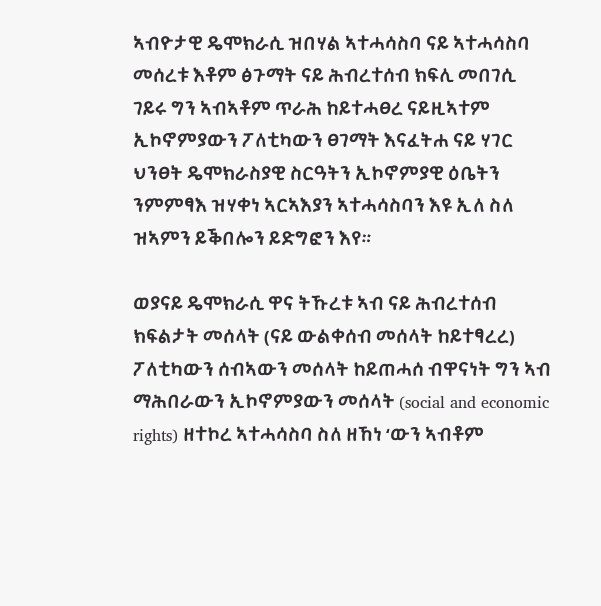ኣብዮታዊ ዴሞክራሲ ዝበሃል ኣተሓሳስባ ናይ ኣተሓሳስባ መሰረቱ እቶም ፅጉማት ናይ ሕብረተሰብ ክፍሊ መበገሲ ገይሩ ግን ኣብኣቶም ጥራሕ ከይተሓፀረ ናይዚኣተም ኢኮኖምያውን ፖለቲካውን ፀገማት እናፈትሐ ናይ ሃገር ህንፀት ዴሞክራስያዊ ስርዓትን ኢኮኖምያዊ ዕቤትን ንምምፃእ ዝሃቀነ ኣርኣእያን ኣተሓሳስባን እዩ ኢለ ስለ ዝኣምን ይቕበሎን ይድግፎን እየ።

ወያናይ ዴሞክራሲ ዋና ትኹረቱ ኣብ ናይ ሕብረተሰብ ክፍልታት መሰላት (ናይ ውልቀሰብ መሰላት ከይተፃረረ) ፖለቲካውን ሰብኣውን መሰላት ከይጠሓሰ ብዋናነት ግን ኣብ ማሕበራውን ኢኮኖምያውን መሰላት (social and economic rights) ዘተኮረ ኣተሓሳስባ ስለ ዘኸነ ‘ውን ኣብቶም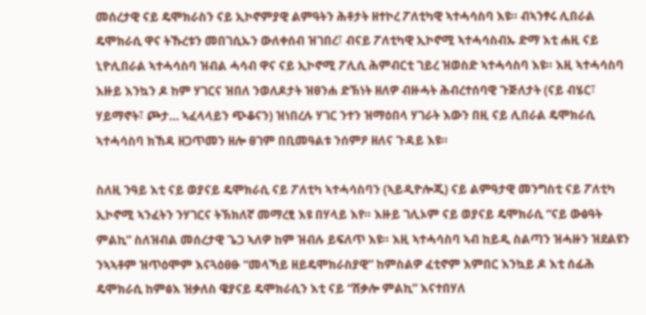መሰረታዊ ናይ ዴሞክራስን ናይ ኢኮኖምያዊ ልምዓትን ሕቶታት ዘተኮረ ፖለቲካዊ ኣተሓሳስባ እዩ። ብኣንፃሩ ሊበራል ዴሞክራሲ ዋና ትኹረቱን መበገሲኡን ውለቀሰብ ዝገበረ፣ ብናይ ፖለቲካዊ ኢኮኖሚ ኣተሓሳስብኡ ድማ እቲ ሐዚ ናይ ኒዮሊበራል ኣተሓሳስባ ዝብል ሓሳብ ዋና ናይ ኢኮኖሚ ፖሊሲ ሕምብርቲ ገይረ ዝወስድ ኣተሓሳስባ እዩ። እዚ ኣተሓሳስባ እዙይ እንኳን ዶ ከም ሃገርና ዝበለ ንወለዶታት ዝፀንሐ ድኽነት ዘለዎ ብዙሓት ሕብረተሰባዊ ጉጅለታት (ናይ ብሄር፣ ሃይማኖት፣ ጮታ… ኣፈላላይን ጭቆናን) ዝነበረሉ ሃገር ንተን ዝማዕበላ ሃገራት እውን በዚ ናይ ሊበራል ዴሞክራሲ ኣተሓሳስባ ክኸዳ ዘጋጥመን ዘሎ ፀገም በቢመዓልቱ ንሰምዖ ዘለና ጉዳይ እዩ።

ስለዚ ንዓይ እቲ ናይ ወያናይ ዴሞክራሲ ናይ ፖለቲካ ኣተሓሳስባን (ኣይዲዮሎጂ) ናይ ልምዓታዊ መንግስቲ ናይ ፖለቲካ ኢኮኖሚ ኣንፈትን ንሃገርና ትኽክለኛ መማረፂ እዩ በሃላይ እየ። እዙይ ገሊኦም ናይ ወያናይ ዴሞክራሲ “ናይ ውፅዓት ምልኪ” ስለዝብል መሰረታዊ ጌጋ ኣለዎ ከም ዝብሉ ይፍለጥ እዩ። እዚ ኣተሓሳስባ ኣብ ከይዲ ስልጣን ዝሓዙን ዝደልዩን ንኣኣቶም ዝጥዕሞም እናጓዕፀፁ “መላኻይ ዘይዴሞክራስያዊ” ከምስልዎ ፈቲኖም እምበር እንኳይ ዶ እቲ ሰፊሕ ዴሞክራሲ ከምፅእ ዝቃለስ ዌያናይ ዴሞክራሲን እቲ ናይ “ሸቃሎ ምልኪ” እናተበሃለ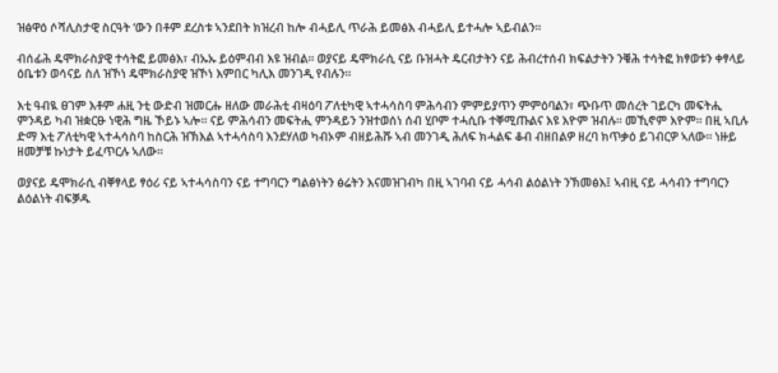ዝፅዋዕ ሶሻሊስታዊ ስርዓት ‘ውን በቶም ደረስቱ ኣንደበት ክዝረብ ከሎ ብሓይሊ ጥራሕ ይመፅእ ብሓይሊ ይተሓሎ ኣይብልን።

ብሰፊሕ ዴሞክራስያዊ ተሳትፎ ይመፅእ፣ ብኡኡ ይዕምብብ እዩ ዝብል። ወያናይ ዴሞክራሲ ናይ ቡዝሓት ዴርብታትን ናይ ሕብረተሰብ ክፍልታትን ንቑሕ ተሳትፎ ክፃወቱን ቀፃላይ ዕቤቱን ወሳናይ ስለ ዝኾነ ዴሞክራስያዊ ዝኾነ እምበር ካሊእ መንገዲ የብሉን።

እቲ ዓብዪ ፀገም እቶም ሐዚ ንቲ ውድብ ዝመርሑ ዘለው መራሕቲ ብዛዕባ ፖለቲካዊ ኣተሓሳስባ ምሕሳብን ምምይያጥን ምምዕባልን፣ ጭቡጥ መሰረት ገይርካ መፍትሒ ምንዳይ ካብ ዝቋርፁ ነዊሕ ግዜ ኾይኑ ኣሎ። ናይ ምሕሳብን መፍትሒ ምንዳይን ንዝተወሰነ ሰብ ሂቦም ተሓሲቡ ተቐሚጡልና እዩ እዮም ዝብሉ። መኺኖም እዮም። በዚ ኣቢሉ ድማ እቲ ፖለቲካዊ ኣተሓሳስባ ከስርሕ ዝኽእል ኣተሓሳስባ እንደሃለወ ካብኦም ብዘይሕሹ ኣብ መንገዲ ሕለፍ ክሓልፍ ቆብ ብዘበልዎ ዘረባ ክጥቃዕ ይገብርዎ ኣለው። ነዙይ ዘመቻቹ ኩነታት ይፈጥርሉ ኣለው።

ወያናይ ዴሞክራሲ ብቐፃላይ ፃዕሪ ናይ ኣተሓሳስባን ናይ ተግባርን ግልፅነትን ፅሬትን እናመዝገብካ በዚ ኣገባብ ናይ ሓሳብ ልዕልነት ንኽመፅእ፤ ኣብዚ ናይ ሓሳብን ተግባርን ልዕልነት ብፍቓዱ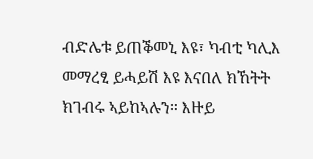ብድሌቱ ይጠቕመኒ እዩ፣ ካብቲ ካሊእ መማረፂ ይሓይሽ እዩ እናበለ ክኸትት ክገብሩ ኣይከኣሉን። እዙይ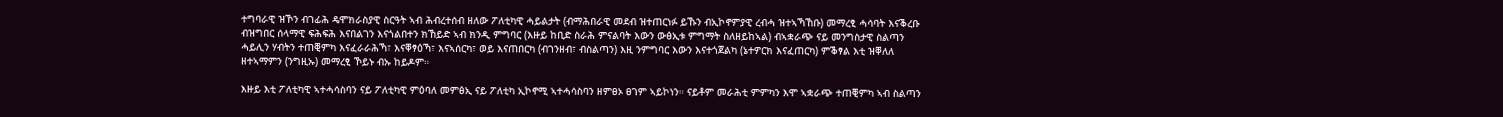ተግባራዊ ዝኾን ብገፊሕ ዴሞክራስያዊ ስርዓት ኣብ ሕብረተሰብ ዘለው ፖለቲካዊ ሓይልታት (ብማሕበራዊ መደብ ዝተጠርነፉ ይኹን ብኢኮኖምያዊ ረብሓ ዝተኣኻኸቡ) መማረፂ ሓሳባት እናቕረቡ ብዝግበር ሰላማዊ ፍሕፍሕ እናበልገን እናጎልበተን ክኸይድ ኣብ ክንዲ ምግባር (እዙይ ከቢድ ስራሕ ምናልባት እውን ውፅኢቱ ምግማት ስለዘይከኣል) ብኣቋራጭ ናይ መንግስታዊ ስልጣን ሓይሊን ሃብትን ተጠቒምካ እናፈራራሕኻ፣ እናቐፃዕኻ፣ እናኣሰርካ፣ ወይ እናጠበርካ (ብገንዘብ፣ ብስልጣን) እዚ ንምግባር እውን እናተጎጀልካ (ኔተዎርክ እናፈጠርካ) ምቕፃል እቲ ዝቐለለ ዘተኣማምን (ንግዚኡ) መማረፂ ኾይኑ ብኡ ከይዶም።

እዙይ እቲ ፖለቲካዊ ኣተሓሳስባን ናይ ፖለቲካዊ ምዕባለ መምፅኢ ናይ ፖለቲካ ኢኮኖሚ ኣተሓሳስባን ዘምፀኦ ፀገም ኣይኮነን። ናይቶም መራሕቲ ምምካን እሞ ኣቋራጭ ተጠቒምካ ኣብ ስልጣን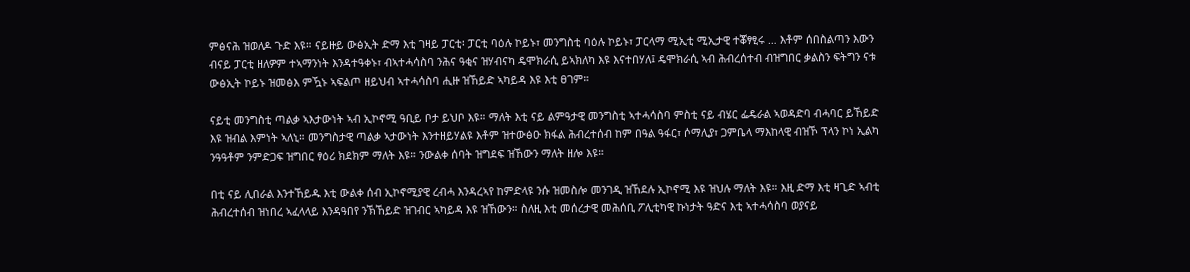ምፅናሕ ዝወለዶ ጉድ እዩ። ናይዙይ ውፅኢት ድማ እቲ ገዛይ ፓርቲ፡ ፓርቲ ባዕሉ ኮይኑ፣ መንግስቲ ባዕሉ ኮይኑ፣ ፓርላማ ሚኢቲ ሚኢታዊ ተቖፃፂሩ … እቶም ሰበስልጣን እውን ብናይ ፓርቲ ዘለዎም ተኣማንነት እንዳተዓቀኑ፣ ብኣተሓሳስባ ንሕና ዓቂና ዝሃብናካ ዴሞክራሲ ይኣክለካ እዩ እናተበሃለ፤ ዴሞክራሲ ኣብ ሕብረሰተብ ብዝግበር ቃልስን ፍትግን ናቱ ውፅኢት ኮይኑ ዝመፅእ ምዃኑ ኣፍልጦ ዘይህብ ኣተሓሳስባ ሒዙ ዝኸይድ ኣካይዳ እዩ እቲ ፀገም።

ናይቲ መንግስቲ ጣልቃ ኣእታውነት ኣብ ኢኮኖሚ ዓቢይ ቦታ ይህቦ እዩ። ማለት እቲ ናይ ልምዓታዊ መንግስቲ ኣተሓሳስባ ምስቲ ናይ ብሄር ፌዴራል ኣወዳድባ ብሓባር ይኸይድ እዩ ዝብል እምነት ኣለኒ። መንግስታዊ ጣልቃ ኣታውነት እንተዘይሃልዩ እቶም ዝተውፅዑ ክፋል ሕብረተሰብ ከም በዓል ዓፋር፣ ሶማሊያ፣ ጋምቤላ ማእከላዊ ብዝኾ ፕላን ኮነ ኢልካ ንዓዓቶም ንምድጋፍ ዝግበር ፃዕሪ ክደክም ማለት እዩ። ንውልቀ ሰባት ዝግደፍ ዝኸውን ማለት ዘሎ እዩ።

በቲ ናይ ሊበራል እንተኸይዱ እቲ ውልቀ ሰብ ኢኮኖሚያዊ ረብሓ እንዳረኣየ ከምድላዩ ንሱ ዝመስሎ መንገዲ ዝኸደሉ ኢኮኖሚ እዩ ዝህሉ ማለት እዩ። እዚ ድማ እቲ ዛጊድ ኣብቲ ሕብረተሰብ ዝነበረ ኣፈላላይ እንዳዓበየ ንኽኸይድ ዝገብር ኣካይዳ እዩ ዝኸውን። ስለዚ እቲ መሰረታዊ መሕሰቢ ፖሊቲካዊ ኩነታት ዓድና እቲ ኣተሓሳስባ ወያናይ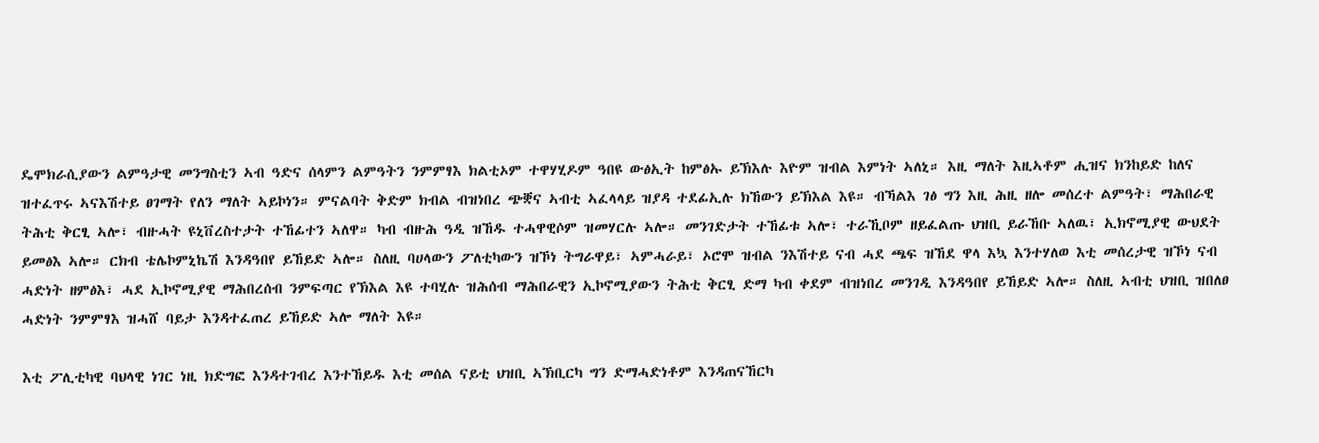ዴሞክራሲያውን ልምዓታዊ መንግስቲን ኣብ ዓድና ሰላምን ልምዓትን ንምምፃእ ክልቲኦም ተዋሃሂዶም ዓበዩ ውፅኢት ከምፅኡ ይኽእሉ እዮም ዝብል እምነት ኣለኒ። እዚ ማለት እዚኣቶም ሒዝና ክንከይድ ከለና ዝተፈጥሩ ኣናእሽተይ ፀገማት የለን ማለት ኣይኮነን። ምናልባት ቅድም ክብል ብዝነበረ ጭቛና ኣብቲ ኣፈላላይ ዝያዳ ተደፊኢሉ ክኸውን ይኽእል እዩ። ብኻልእ ገፅ ግን እዚ ሕዚ ዘሎ መሰረተ ልምዓት፣ ማሕበራዊ ትሕቲ ቅርፂ ኣሎ፣ ብዙሓት ዩኒቨረስተታት ተኸፊተን ኣለዋ። ካብ ብዙሕ ዓዲ ዝኸዱ ተሓዋዊሶም ዝመሃርሉ ኣሎ። መንገድታት ተኸፊቱ ኣሎ፣ ተራኺቦም ዘይፈልጡ ህዝቢ ይራኸቡ ኣለዉ፣ ኢክኖሚያዊ ውህደት ይመፅእ ኣሎ። ርክብ ቴሌኮምኒኬሽ እንዳዓበየ ይኸይድ ኣሎ። ስለዚ ባሀላውን ፖለቲካውን ዝኾነ ትግራዋይ፣ ኣምሓራይ፣ ኦሮሞ ዝብል ንእሽተይ ናብ ሓደ ጫፍ ዝኸደ ዋላ እኳ እንተሃለወ እቲ መሰረታዊ ዝኾነ ናብ ሓድነት ዘምፅእ፣ ሓደ ኢኮኖሚያዊ ማሕበረሰብ ንምፍጣር የኽእል እዩ ተባሂሉ ዝሕሰብ ማሕበራዊን ኢኮኖሚያውን ትሕቲ ቅርፂ ድማ ካብ ቀደም ብዝነበረ መንገዲ እንዳዓበየ ይኸይድ ኣሎ። ስለዚ ኣብቲ ህዝቢ ዝበለፀ ሓድነት ንምምፃእ ዝሓሸ ባይታ እንዳተፈጠረ ይኸይድ ኣሎ ማለት እዩ።

እቲ ፖሊቲካዊ ባህላዊ ነገር ነዚ ክድግፎ እንዳተገብረ እንተኸይዱ እቲ መሰል ናይቲ ህዝቢ ኣኽቢርካ ግን ድማሓድነቶም እንዳጠናኸርካ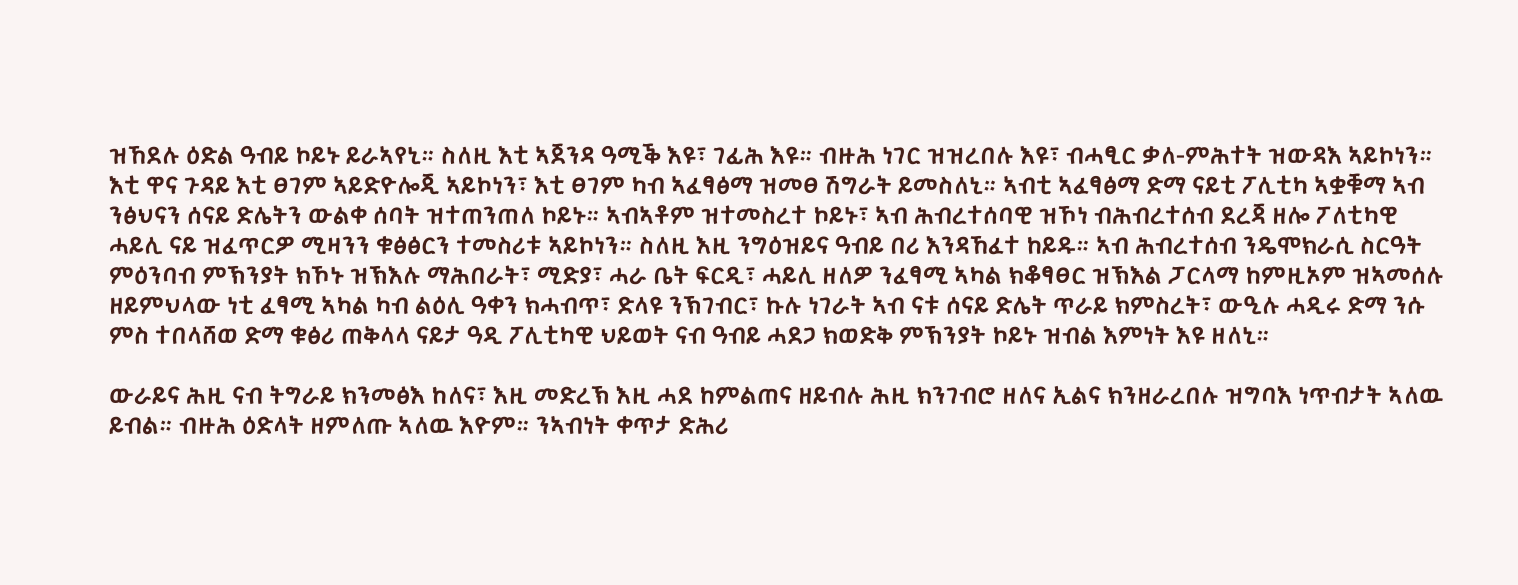ዝኸደሉ ዕድል ዓብይ ኮይኑ ይራኣየኒ። ስለዚ እቲ ኣጀንዳ ዓሚቕ እዩ፣ ገፊሕ እዩ። ብዙሕ ነገር ዝዝረበሉ እዩ፣ ብሓፂር ቃለ-ምሕተት ዝውዳእ ኣይኮነን። እቲ ዋና ጉዳይ እቲ ፀገም ኣይድዮሎጂ ኣይኮነን፣ እቲ ፀገም ካብ ኣፈፃፅማ ዝመፀ ሽግራት ይመስለኒ። ኣብቲ ኣፈፃፅማ ድማ ናይቲ ፖሊቲካ ኣቋቑማ ኣብ ንፅህናን ሰናይ ድሌትን ውልቀ ሰባት ዝተጠንጠለ ኮይኑ። ኣብኣቶም ዝተመስረተ ኮይኑ፣ ኣብ ሕብረተሰባዊ ዝኾነ ብሕብረተሰብ ደረጃ ዘሎ ፖለቲካዊ ሓይሊ ናይ ዝፈጥርዎ ሚዛንን ቁፅፅርን ተመስሪቱ ኣይኮነን። ስለዚ እዚ ንግዕዝይና ዓብይ በሪ እንዳኸፈተ ከይዱ። ኣብ ሕብረተሰብ ንዴሞክራሲ ስርዓት ምዕንባብ ምኽንያት ክኾኑ ዝኽእሉ ማሕበራት፣ ሚድያ፣ ሓራ ቤት ፍርዲ፣ ሓይሊ ዘለዎ ንፈፃሚ ኣካል ክቆፃፀር ዝኽእል ፓርላማ ከምዚኦም ዝኣመሰሉ ዘይምህላው ነቲ ፈፃሚ ኣካል ካብ ልዕሊ ዓቀን ክሓብጥ፣ ድላዩ ንኽገብር፣ ኩሉ ነገራት ኣብ ናቱ ሰናይ ድሌት ጥራይ ክምስረት፣ ውዒሉ ሓዲሩ ድማ ንሱ ምስ ተበላሸወ ድማ ቁፅሪ ጠቅላላ ናይታ ዓዲ ፖሊቲካዊ ህይወት ናብ ዓብይ ሓደጋ ክወድቅ ምኽንያት ኮይኑ ዝብል እምነት እዩ ዘለኒ።

ውራይና ሕዚ ናብ ትግራይ ክንመፅእ ከለና፣ እዚ መድረኽ እዚ ሓደ ከምልጠና ዘይብሉ ሕዚ ክንገብሮ ዘለና ኢልና ክንዘራረበሉ ዝግባእ ነጥብታት ኣለዉ ይብል። ብዙሕ ዕድላት ዘምለጡ ኣለዉ እዮም። ንኣብነት ቀጥታ ድሕሪ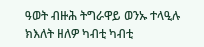ዓወት ብዙሕ ትግራዋይ ወንኡ ተላዒሉ ክእለት ዘለዎ ካብቲ ካብቲ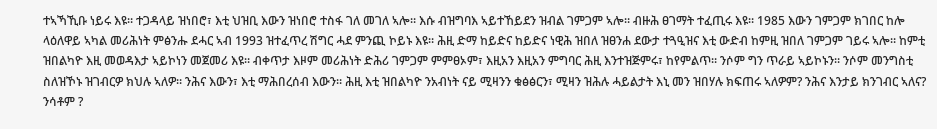ተኣኻኺቡ ነይሩ እዩ። ተጋዳላይ ዝነበሮ፣ እቲ ህዝቢ እውን ዝነበሮ ተስፋ ገለ መገለ ኣሎ። እሱ ብዝግባእ ኣይተኸይደን ዝብል ገምጋም ኣሎ። ብዙሕ ፀገማት ተፈጢሩ እዩ። 1985 እውን ገምጋም ክገበር ከሎ ላዕለዋይ ኣካል መሪሕነት ምፅንሑ ደሓር ኣብ 1993 ዝተፈጥረ ሽግር ሓደ ምንጪ ኮይኑ እዩ። ሕዚ ድማ ከይድና ከይድና ነዊሕ ዝበለ ዝፀንሐ ደውታ ተጓዒዝና እቲ ውድብ ከምዚ ዝበለ ገምጋም ገይሩ ኣሎ። ከምቲ ዝበልካዮ እዚ መወዳእታ ኣይኮነን መጀመሪ እዩ። ብቀጥታ እዞም መሪሕነት ድሕሪ ገምጋም ምምፀኦም፣ እዚአን እዚአን ምግባር ሕዚ እንተዝጅምሩ፣ ከየምልጥ። ንሶም ግን ጥራይ ኣይኮኑን። ንሶም መንግስቲ ስለዝኾኑ ዝገብርዎ ክህሉ ኣለዎ። ንሕና እውን፣ እቲ ማሕበረሰብ እውን። ሕዚ እቲ ዝበልካዮ ንአብነት ናይ ሚዛንን ቁፅፅርን፣ ሚዛን ዝሕሉ ሓይልታት እኒ መን ዝበሃሉ ክፍጠሩ ኣለዎም? ንሕና እንታይ ክንገብር ኣለና? ንሳቶም ?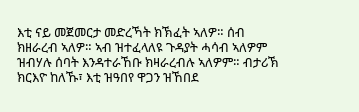እቲ ናይ መጀመርታ መድረኻት ክኽፈት ኣለዎ። ሰብ ክዘራረብ ኣለዎ። ኣብ ዝተፈላለዩ ጉዳያት ሓሳብ ኣለዎም ዝብሃሉ ሰባት እንዳተራኸቡ ክዛራረብሉ ኣለዎም። ብታሪኽ ክርእዮ ከለኹ፣ እቲ ዝዓበየ ዋጋን ዝኸበደ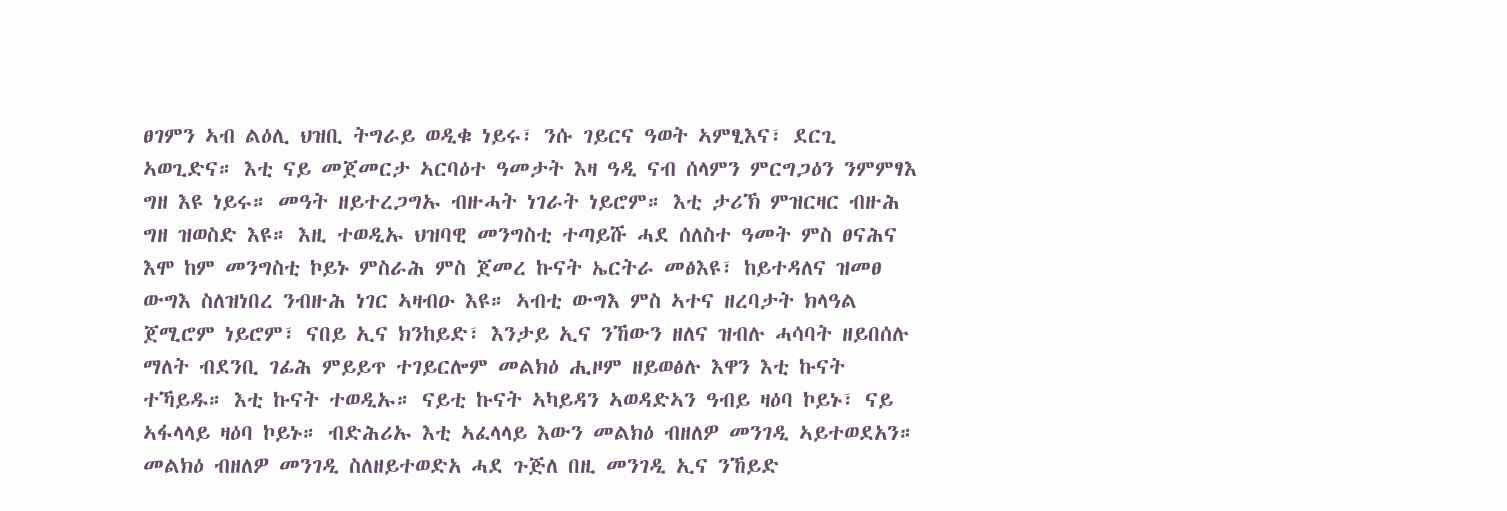ፀገምን ኣብ ልዕሊ ህዝቢ ትግራይ ወዲቁ ነይሩ፣ ንሱ ገይርና ዓወት ኣምፂእና፣ ደርጊ ኣወጊድና። እቲ ናይ መጀመርታ ኣርባዕተ ዓመታት እዛ ዓዲ ናብ ሰላምን ምርግጋዕን ንምምፃእ ግዘ እዩ ነይሩ። መዓት ዘይተረጋግኡ ብዙሓት ነገራት ነይሮም። እቲ ታሪኽ ምዝርዛር ብዙሕ ግዘ ዝወስድ እዩ። እዚ ተወዲኡ ህዝባዊ መንግስቲ ተጣይሹ ሓደ ሰለስተ ዓመት ምስ ፀናሕና እሞ ከም መንግስቲ ኮይኑ ምስራሕ ምስ ጀመረ ኩናት ኤርትራ መፅእዩ፣ ከይተዳለና ዝመፀ ውግእ ስለዝነበረ ንብዙሕ ነገር ኣዛብዑ እዩ። ኣብቲ ውግእ ምስ ኣተና ዘረባታት ክላዓል ጀሚሮም ነይሮም፣ ናበይ ኢና ክንከይድ፣ እንታይ ኢና ንኸውን ዘለና ዝብሉ ሓሳባት ዘይበሰሉ ማለት ብደንቢ ገፊሕ ምይይጥ ተገይርሎም መልክዕ ሒዞም ዘይወፅሉ እዋን እቲ ኩናት ተኻይዱ። እቲ ኩናት ተወዲኡ። ናይቲ ኩናት ኣካይዳን ኣወዳድኣን ዓብይ ዛዕባ ኮይኑ፣ ናይ ኣፋላላይ ዛዕባ ኮይኑ። ብድሕሪኡ እቲ ኣፈላላይ እውን መልክዕ ብዘለዎ መንገዲ ኣይተወደአን። መልክዕ ብዘለዎ መንገዲ ስለዘይተወድአ ሓደ ጉጅለ በዚ መንገዲ ኢና ንኸይድ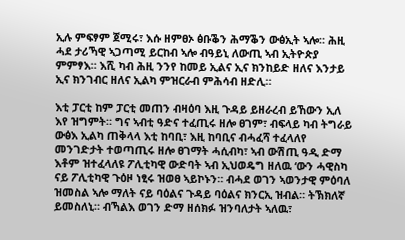ኢሉ ምፍፃም ጀሚሩ፣ እሱ ዘምፀኦ ፅቡቕን ሕማቕን ውፅኢት ኣሎ። ሕዚ ሓደ ታሪኻዊ ኣጋጣሚ ይርከብ ኣሎ ብዓይኒ ለውጢ ኣብ ኢትዮጵያ ምምፃእ። እሺ ካብ ሕዚ ንንየ ከመይ ኢልና ኢና ክንከይድ ዘለና እንታይ ኢና ክንገብር ዘለና ኢልካ ምዝርራብ ምሕሳብ ዘድሊ።

እቲ ፓርቲ ከም ፓርቲ መጠን ብዛዕባ እዚ ጉዳይ ይዘራረብ ይኸውን ኢለ እየ ዝግምት። ግና ኣብቲ ዓድና ተፈጢሩ ዘሎ ፀገም፣ ብፍላይ ካብ ትግራይ ውፅእ ኢልካ ጠቅላላ እቲ ከባቢ፣ እዚ ከባቢና ብሓፈሻ ተፈላለየ መንገድታት ተወጣጢሩ ዘሎ ፀገማት ሓሲብካ፣ ኣብ ውሽጢ ዓዲ ድማ እቶም ዝተፈላለዩ ፖሊቲካዊ ውድባት ኣብ ኢህወዴግ ዘለዉ ‘ውን ሓዊስካ ናይ ፖሊቲካዊ ጉዕዞ ነፂሩ ዝወፀ ኣይኮኑን። ብሓደ ወገን ኣወንታዊ ምዕባለ ዝመስል ኣሎ ማለት ናይ ባዕልና ጉዳይ ባዕልና ክንርኢ ዝብል። ትኽክለኛ ይመስለኒ። ብኻልእ ወገን ድማ ዘሰክፉ ዝንባለታት ኣለዉ፣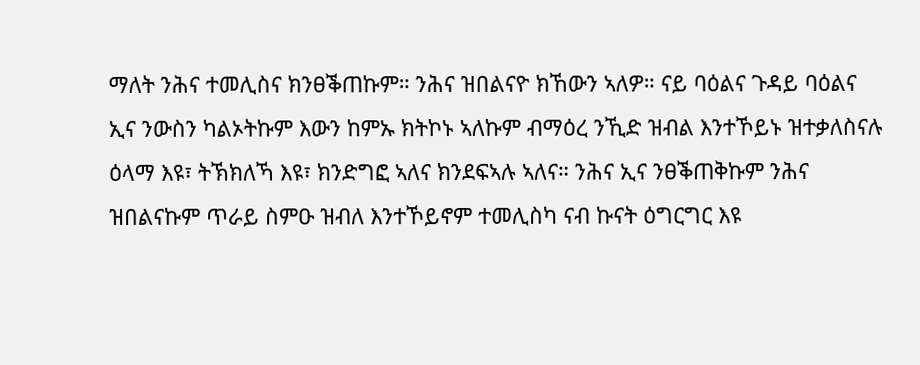ማለት ንሕና ተመሊስና ክንፀቕጠኩም። ንሕና ዝበልናዮ ክኸውን ኣለዎ። ናይ ባዕልና ጉዳይ ባዕልና ኢና ንውስን ካልኦትኩም እውን ከምኡ ክትኮኑ ኣለኩም ብማዕረ ንኺድ ዝብል እንተኾይኑ ዝተቃለስናሉ ዕላማ እዩ፣ ትኽክለኻ እዩ፣ ክንድግፎ ኣለና ክንደፍኣሉ ኣለና። ንሕና ኢና ንፀቕጠቅኩም ንሕና ዝበልናኩም ጥራይ ስምዑ ዝብለ እንተኾይኖም ተመሊስካ ናብ ኩናት ዕግርግር እዩ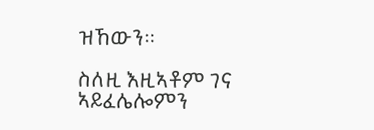ዝኸውን።

ስለዚ እዚኣቶም ገና ኣይፈሌሎምን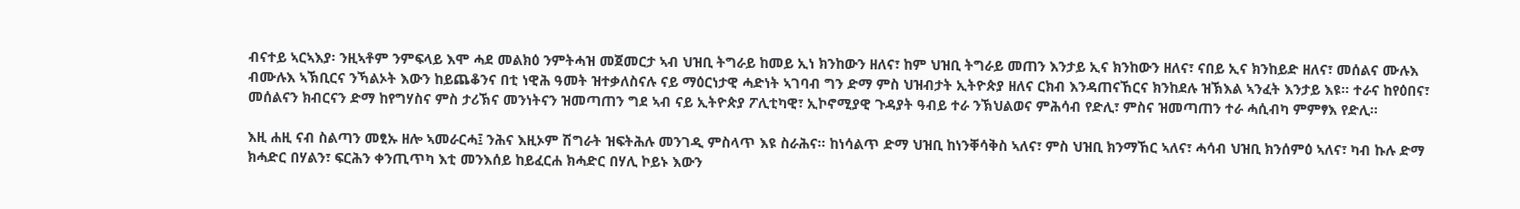ብናተይ ኣርኣእያ፡ ንዚኣቶም ንምፍላይ እሞ ሓደ መልክዕ ንምትሓዝ መጀመርታ ኣብ ህዝቢ ትግራይ ከመይ ኢነ ክንከውን ዘለና፣ ከም ህዝቢ ትግራይ መጠን እንታይ ኢና ክንከውን ዘለና፣ ናበይ ኢና ክንከይድ ዘለና፣ መሰልና ሙሉእ ብሙሉእ ኣኽቢርና ንኻልኦት እውን ከይጨቆንና በቲ ነዊሕ ዓመት ዝተቃለስናሉ ናይ ማዕርነታዊ ሓድነት ኣገባብ ግን ድማ ምስ ህዝብታት ኢትዮጵያ ዘለና ርክብ እንዳጠናኸርና ክንከደሉ ዝኽእል ኣንፈት እንታይ እዩ። ተራና ከየዕበና፣ መሰልናን ክብርናን ድማ ከየግሃስና ምስ ታሪኽና መንነትናን ዝመጣጠን ግደ ኣብ ናይ ኢትዮጵያ ፖሊቲካዊ፣ ኢኮኖሚያዊ ጉዳያት ዓብይ ተራ ንኽህልወና ምሕሳብ የድሊ፣ ምስና ዝመጣጠን ተራ ሓሲብካ ምምፃእ የድሊ።

እዚ ሐዚ ናብ ስልጣን መፂኡ ዘሎ ኣመራርሓ፤ ንሕና እዚኦም ሽግራት ዝፍትሕሉ መንገዲ ምስላጥ እዩ ስራሕና። ከነሳልጥ ድማ ህዝቢ ከነንቐሳቅስ ኣለና፣ ምስ ህዝቢ ክንማኸር ኣለና፣ ሓሳብ ህዝቢ ክንሰምዕ ኣለና፣ ካብ ኩሉ ድማ ክሓድር በሃልን፣ ፍርሕን ቀንጢጥካ እቲ መንእሰይ ከይፈርሐ ክሓድር በሃሊ ኮይኑ እውን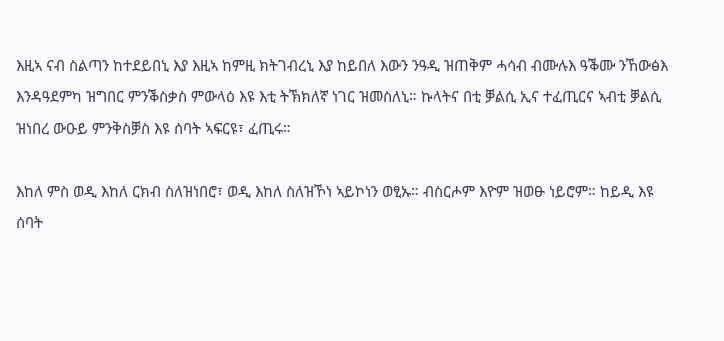እዚኣ ናብ ስልጣን ከተደይበኒ እያ እዚኣ ከምዚ ክትገብረኒ እያ ከይበለ እውን ንዓዲ ዝጠቅም ሓሳብ ብሙሉእ ዓቕሙ ንኸውፅእ እንዳዓደምካ ዝግበር ምንቕስቃስ ምውላዕ እዩ እቲ ትኽክለኛ ነገር ዝመስለኒ። ኩላትና በቲ ቓልሲ ኢና ተፈጢርና ኣብቲ ቓልሲ ዝነበረ ውዑይ ምንቅስቓስ እዩ ሰባት ኣፍርዩ፣ ፈጢሩ።

እከለ ምስ ወዲ እከለ ርክብ ስለዝነበሮ፣ ወዲ እከለ ስለዝኾነ ኣይኮነን ወፂኡ። ብስርሖም እዮም ዝወፁ ነይሮም። ከይዲ እዩ ሰባት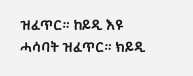ዝፈጥር። ከይዲ እዩ ሓሳባት ዝፈጥር። ክይዲ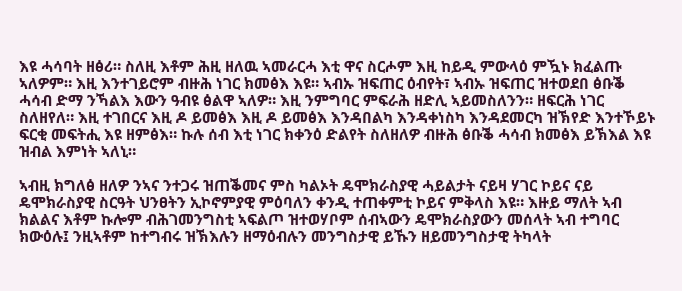እዩ ሓሳባት ዘፅሪ። ስለዚ እቶም ሕዚ ዘለዉ ኣመራርሓ እቲ ዋና ስርሖም እዚ ከይዲ ምውላዕ ምዃኑ ክፈልጡ ኣለዎም። እዚ እንተገይሮም ብዙሕ ነገር ክመፅእ እዩ። ኣብኡ ዝፍጠር ዕብየት፣ ኣብኡ ዝፍጠር ዝተወደበ ፅቡቕ ሓሳብ ድማ ንኻልእ እውን ዓብዩ ፅልዋ ኣለዎ። እዚ ንምግባር ምፍራሕ ዘድሊ ኣይመስለንን። ዘፍርሕ ነገር ስለዘየለ። እዚ ተገበርና እዚ ዶ ይመፅእ እዚ ዶ ይመፅእ እንዳበልካ እንዳቀነስካ እንዳደመርካ ዝኽየድ እንተኾይኑ ፍርቂ መፍትሒ እዩ ዘምፅእ። ኩሉ ሰብ እቲ ነገር ክቀንዕ ድልየት ስለዘለዎ ብዙሕ ፅቡቕ ሓሳብ ክመፅእ ይኽእል እዩ ዝብል እምነት ኣለኒ።

ኣብዚ ክግለፅ ዘለዎ ንኣና ንተጋሩ ዝጠቕመና ምስ ካልኦት ዴሞክራስያዊ ሓይልታት ናይዛ ሃገር ኮይና ናይ ዴሞክራስያዊ ስርዓት ህንፀትን ኢኮኖምያዊ ምዕባለን ቀንዲ ተጠቀምቲ ኮይና ምቅላስ እዩ። እዙይ ማለት ኣብ ክልልና እቶም ኩሎም ብሕገመንግስቲ ኣፍልጦ ዝተወሃቦም ሰብኣውን ዴሞክራስያውን መሰላት ኣብ ተግባር ክውዕሉ፤ ንዚኣቶም ከተግብሩ ዝኽእሉን ዘማዕብሉን መንግስታዊ ይኹን ዘይመንግስታዊ ትካላት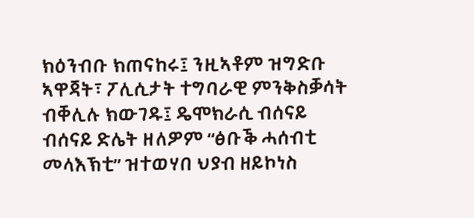ክዕንብቡ ክጠናከሩ፤ ንዚኣቶም ዝግድቡ ኣዋጃት፣ ፖሊሲታት ተግባራዊ ምንቅስቓሳት ብቐሊሉ ክውገዱ፤ ዴሞክራሲ ብሰናይ ብሰናይ ድሌት ዘለዎም “ፅቡቕ ሓሰብቲ መላእኽቲ” ዝተወሃበ ህያብ ዘይኮነስ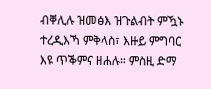ብቐሊሉ ዝመፅእ ዝጉልብት ምዃኑ ተረዲእኻ ምቅላስ፣ እዙይ ምግባር እዩ ጥቕምና ዘሐሉ። ምስዚ ድማ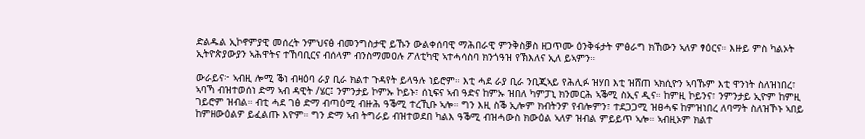ድልዱል ኢኮኖምያዊ መሰረት ንምህናፅ ብመንግስታዊ ይኹን ውልቀሰባዊ ማሕበራዊ ምንቅስቓስ ዘጋጥሙ ዕንቅፋታት ምፅራግ ክኸውን ኣለዎ ፃዕርና። እዙይ ምስ ካልኦት ኢትዮጵያውያን ኣሕዋትና ተኸባቢርና ብሰላም ብንስማመዐሉ ፖለቲካዊ ኣተሓሳስባ ክንጎዓዝ የኽእለና ኢለ ይኣምን።

ውራይና፦ ኣብዚ ሎሚ ቕነ ብዛዕባ ራያ ቢራ ክልተ ጉዳየት ይላዓሉ ነይሮም። እቲ ሓደ ራያ ቢራ ንቢጂኣይ የሕሊፉ ዝሃበ እቲ ዝሸጠ ኣክሲዮን ኣባኹም እቲ ዋንነት ስለዝነበረ፣ ኣባኻ ብዝተወሰነ ድማ ኣብ ዳዊት /ሄር፤ ንምንታይ ኮምኡ ኮይኑ፣ ሰኒፍና ኣብ ዓድና ከምኡ ዝበለ ካምፓኒ ክንመርሕ ኣቕሚ ስኢና ዲና። ከምዚ ኮይንና፣ ንምንታይ ኢዮም ከምዚ ገይሮም ዝብል። ብቲ ሓደ ገፅ ድማ ብጣዕሚ ብዙሕ ዓቕሚ ተረኺቡ ኣሎ። ግን እዚ ስቕ ኢሎም ክብትንዎ የብሎምን፣ ተደጋጋሚ ዝፀሓፍ ከምዝነበረ ለባማት ስለዝኾኑ ኣበይ ከምዘውዕልዎ ይፈልጡ እዮም። ግን ድማ ኣብ ትግራይ ብዝተወደበ ካልእ ዓቕሚ ብዝሓውስ ክውዕል ኣለዎ ዝብል ምይይጥ ኣሎ። ኣብዚኦም ክልተ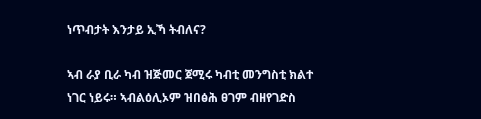ነጥብታት እንታይ ኢኻ ትብለና?

ኣብ ራያ ቢራ ካብ ዝጅመር ጀሚሩ ካብቲ መንግስቲ ክልተ ነገር ነይሩ። ኣብልዕሊኦም ዝበፅሕ ፀገም ብዘየገድስ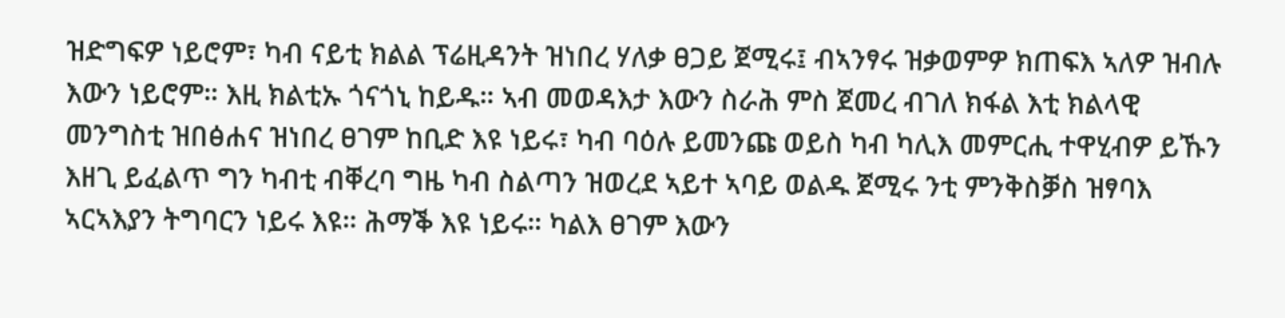ዝድግፍዎ ነይሮም፣ ካብ ናይቲ ክልል ፕሬዚዳንት ዝነበረ ሃለቃ ፀጋይ ጀሚሩ፤ ብኣንፃሩ ዝቃወምዎ ክጠፍእ ኣለዎ ዝብሉ እውን ነይሮም። እዚ ክልቲኡ ጎናጎኒ ከይዱ። ኣብ መወዳእታ እውን ስራሕ ምስ ጀመረ ብገለ ክፋል እቲ ክልላዊ መንግስቲ ዝበፅሐና ዝነበረ ፀገም ከቢድ እዩ ነይሩ፣ ካብ ባዕሉ ይመንጩ ወይስ ካብ ካሊእ መምርሒ ተዋሂብዎ ይኹን እዘጊ ይፈልጥ ግን ካብቲ ብቐረባ ግዜ ካብ ስልጣን ዝወረደ ኣይተ ኣባይ ወልዱ ጀሚሩ ንቲ ምንቅስቓስ ዝፃባእ ኣርኣእያን ትግባርን ነይሩ እዩ። ሕማቕ እዩ ነይሩ። ካልእ ፀገም እውን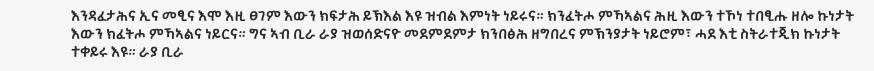እንዳፈታሕና ኢና መፂና እሞ እዚ ፀገም እውን ክፍታሕ ይኽእል እዩ ዝብል እምነት ነይሩና። ክንፈትሖ ምኻኣልና ሕዚ እውን ተኾነ ተበፂሑ ዘሎ ኩነታት እውን ክፈትሖ ምኻኣልና ነይርና። ግና ኣብ ቢራ ራያ ዝወሰድናዮ መደምደምታ ክንበፅሕ ዘግበረና ምኽንያታት ነይሮም፣ ሓደ እቲ ስትራተጂክ ኩነታት ተቀይሩ እዩ። ራያ ቢራ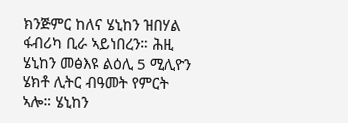ክንጅምር ከለና ሄኒከን ዝበሃል ፋብሪካ ቢራ ኣይነበረን። ሕዚ ሄኒከን መፅእዩ ልዕሊ 5 ሚሊዮን ሄክቶ ሊትር ብዓመት የምርት ኣሎ። ሄኒከን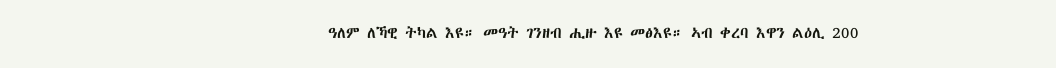ዓለም ለኻዊ ትካል እዩ። መዓት ገንዘብ ሒዙ እዩ መፅእዩ። ኣብ ቀረባ እዋን ልዕሊ 200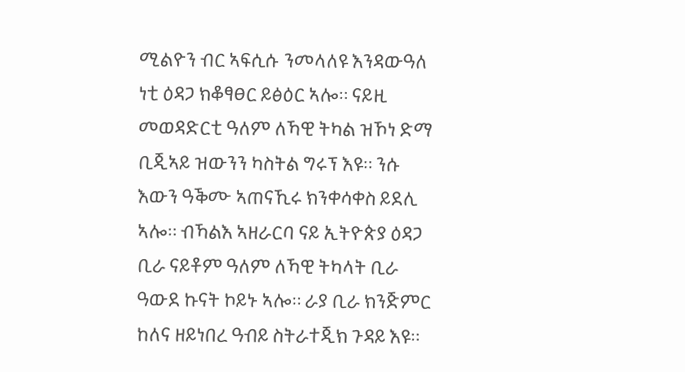ሚልዮን ብር ኣፍሲሱ ንመላለዩ እንዳውዓለ ነቲ ዕዳጋ ክቆፃፀር ይፅዕር ኣሎ። ናይዚ መወዳድርቲ ዓለም ለኻዊ ትካል ዝኾነ ድማ ቢጂኣይ ዝውንን ካስትል ግሩፕ እዩ። ንሱ እውን ዓቕሙ ኣጠናኺሩ ክንቀሳቀስ ይደሊ ኣሎ። ብኻልእ ኣዘራርባ ናይ ኢትዮጵያ ዕዳጋ ቢራ ናይቶም ዓለም ለኻዊ ትካላት ቢራ ዓውደ ኩናት ኮይኑ ኣሎ። ራያ ቢራ ክንጅምር ከለና ዘይነበረ ዓብይ ስትራተጂክ ጉዳይ እዩ።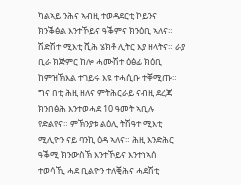ካልኣይ ንሕና ኣብዚ ተወዳደርቲ ኮይንና ክንቕፅል እንተኾይና ዓቕምና ክንዕቢ ኣለና። ሽድሽተ ሚእቲ ሺሕ ሄክቶ ሊትር እያ ዘላትና። ራያ ቢራ ክጅምር ከሎ ሓሙሽተ ዕፅፊ ክዕቢ ከምዝኽእል ተገይሩ እዩ ተሓሲቡ ተቐሚጡ። ግና በቲ ሕዚ ዘለና ምትሕርራይ ናብዚ ደረጃ ክንበፅሕ እንተወሓደ 10 ዓመት ኣቢሉ የድልየና። ምኽንያቱ ልዕሊ ትሽዓተ ሚእቲ ሚሊዮን ናይ ባንኪ ዕዳ ኣለና። ሕዚ እንድሕር ዓቕሚ ክንውስኽ እንተኾይና እንተነኣሰ ተወሳኺ ሓደ ቢልዮን ተለቒሕና ሓደሽቲ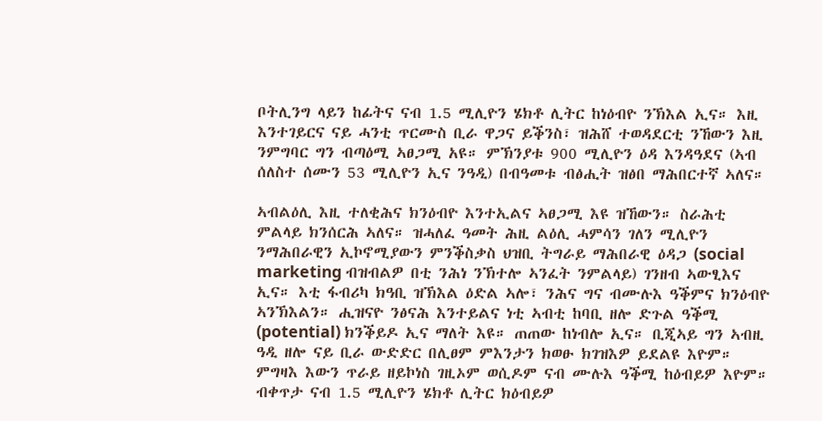ቦትሊንግ ላይን ከፊትና ናብ 1.5 ሚሊዮን ሄክቶ ሊትር ከነዕብዮ ንኽእል ኢና። እዚ እንተገይርና ናይ ሓንቲ ጥርሙስ ቢራ ዋጋና ይቕንስ፣ ዝሕሸ ተወዳደርቲ ንኸውን እዚ ንምግባር ግን ብጣዕሚ ኣፀጋሚ አዩ። ምኽንያቱ 900 ሚሊዮን ዕዳ እንዳዓደና (ኣብ ሰለስተ ሰሙን 53 ሚሊዮን ኢና ንዓዲ) በብዓመቱ ብፅሒት ዝፅበ ማሕበርተኛ ኣለና።

ኣብልዕሊ እዚ ተለቂሕና ክንዕብዮ እንተኢልና ኣፀጋሚ እዩ ዝኸውን። ስራሕቲ ምልላይ ክንሰርሕ ኣለና። ዝሓለፈ ዓመት ሕዚ ልዕሊ ሓምሳን ገለን ሚሊዮን ንማሕበራዊን ኢኮኖሚያውን ምንቕስቃስ ህዝቢ ትግራይ ማሕበራዊ ዕዳጋ (social marketing ብዝብልዎ በቲ ንሕነ ንኽተሎ ኣንፈት ንምልላይ) ገንዘብ ኣውፂእና ኢና። እቲ ፋብሪካ ክዓቢ ዝኽእል ዕድል ኣሎ፣ ንሕና ግና ብሙሉእ ዓቕምና ክንዕብዮ ኣንኽእልን። ሒዝናዮ ንፅናሕ እንተይልና ነቲ ኣብቲ ከባቢ ዘሎ ድጉል ዓቕሚ (potential) ክንቕይዶ ኢና ማለት እዩ። ጠጠው ከነብሎ ኢና። ቢጂኣይ ግን ኣብዚ ዓዲ ዘሎ ናይ ቢራ ውድድር በሊፀም ምእንታን ክወፁ ክገዝእዎ ይደልዩ እዮም። ምግዛእ እውን ጥራይ ዘይኮነስ ገዚኦም ወሲዶም ናብ ሙሉእ ዓቕሚ ከዕብይዎ እዮም። ብቀጥታ ናብ 1.5 ሚሊዮን ሄክቶ ሊትር ክዕብይዎ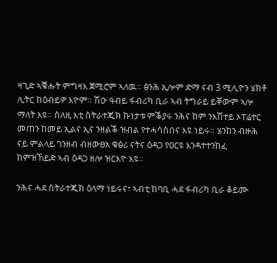ዛጊድ ኣቑሑት ምግዛእ ጀሚሮም ኣለዉ። ፅንሕ ኢሎም ድማ ናብ 3 ሚሊዮን ሄክቶ ሊትር ከዕብይዎ እዮም። ሽዑ ዓብይ ፋብሪካ ቢራ ኣብ ትግራይ ይቐውም ኣሎ ማለት እዩ። ስለዚ እቲ ስትራተጂክ ኩነታቱ ምቕያሩ ንሕና ከም ንእሽተይ ኦፐሬተር መጠን ከመይ ኢልና ኢና ንዘልቕ ዝብል የተሓሳስበና እዩ ነይሩ። ሄንከን ብዙሕ ናይ ምልላይ ገንዘብ ብዘውፀአ ቁፅሪ ናትና ዕዳጋ የዐርዩ እንዳተተንከፈ ከምዝኸይድ ኣብ ዕዳጋ ዘሎ ዝርእዮ እዩ።

ንሕና ሓደ ስትራተጂክ ዕላማ ነይሩና፣ ኣብቲ ከባቢ ሓደ ፋብሪካ ቢራ ቆይሙ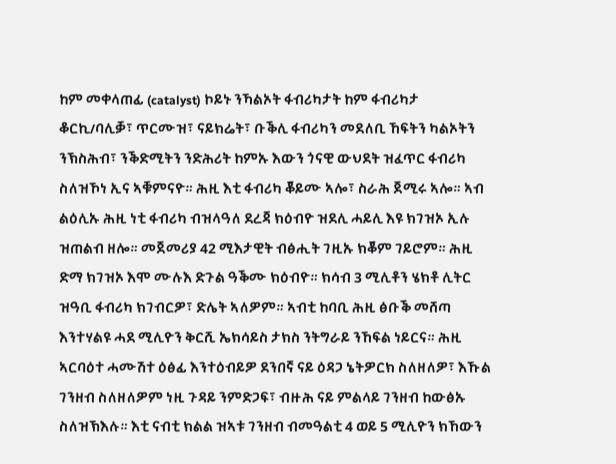ከም መቀላጠፊ (catalyst) ኮይኑ ንኻልኦት ፋብሪካታት ከም ፋብሪካታ ቆርኪ/ባሊቓ፣ ጥርሙዝ፣ ናይክሬት፣ ቡቕሊ ፋብሪካን መደለቢ ኸፍትን ካልኦትን ንኽስሕብ፣ ንቕድሚትን ንድሕሪት ከምኡ እውን ጎናዊ ውህደት ዝፈጥር ፋብሪካ ስለዝኾነ ኢና ኣቑምናዮ። ሕዚ እቲ ፋብሪካ ቖይሙ ኣሎ፣ ስራሕ ጀሚሩ ኣሎ። ኣብ ልዕሊኡ ሕዚ ነቲ ፋብሪካ ብዝላዓለ ደረጃ ክዕብዮ ዝደሊ ሓይሊ እዩ ክገዝኦ ኢሉ ዝጠልብ ዘሎ። መጀመሪያ 42 ሚእታዊት ብፅሒት ገዚኡ ክቖም ገይሮም። ሕዚ ድማ ክገዝኦ እሞ ሙሉእ ድጉል ዓቕሙ ክዕብዮ። ክሳብ 3 ሚሊቶን ሄክቶ ሊትር ዝዓቢ ፋብሪካ ክገብርዎ፣ ድሌት ኣለዎም። ኣብቲ ከባቢ ሕዚ ፅቡቕ መሸጣ እንተሃልዩ ሓደ ሚሊዮን ቅርሺ ኤክሳይስ ታክስ ንትግራይ ንኸፍል ነይርና። ሕዚ ኣርባዕተ ሓሙሽተ ዕፅፊ እንተዕብይዎ ደንበኛ ናይ ዕዳጋ ኔትዎርክ ስለዘለዎ፣ እኹል ገንዘብ ስለዘለዎም ነዚ ጉዳይ ንምድጋፍ፣ ብዙሕ ናይ ምልላይ ገንዘብ ከውፅኡ ስለዝኽእሉ። እቲ ናብቲ ክልል ዝኣቱ ገንዘብ ብመዓልቲ 4 ወይ 5 ሚሊዮን ክኸውን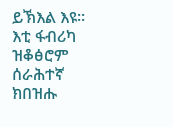ይኽእል እዩ። እቲ ፋብሪካ ዝቆፅሮም ሰራሕተኛ ክበዝሑ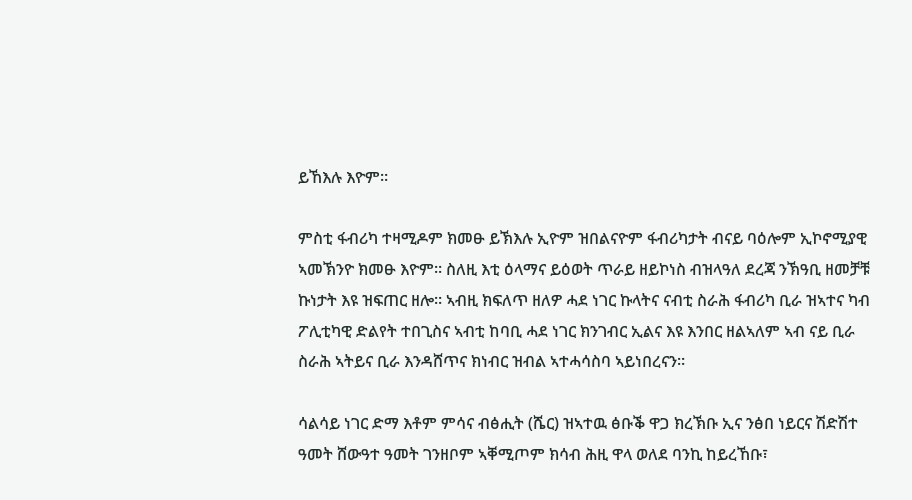ይኸእሉ እዮም።

ምስቲ ፋብሪካ ተዛሚዶም ክመፁ ይኽእሉ ኢዮም ዝበልናዮም ፋብሪካታት ብናይ ባዕሎም ኢኮኖሚያዊ ኣመኽንዮ ክመፁ እዮም። ስለዚ እቲ ዕላማና ይዕወት ጥራይ ዘይኮነስ ብዝላዓለ ደረጃ ንኽዓቢ ዘመቻቹ ኩነታት እዩ ዝፍጠር ዘሎ። ኣብዚ ክፍለጥ ዘለዎ ሓደ ነገር ኩላትና ናብቲ ስራሕ ፋብሪካ ቢራ ዝኣተና ካብ ፖሊቲካዊ ድልየት ተበጊስና ኣብቲ ከባቢ ሓደ ነገር ክንገብር ኢልና እዩ እንበር ዘልኣለም ኣብ ናይ ቢራ ስራሕ ኣትይና ቢራ እንዳሸጥና ክነብር ዝብል ኣተሓሳስባ ኣይነበረናን።

ሳልሳይ ነገር ድማ እቶም ምሳና ብፅሒት (ሼር) ዝኣተዉ ፅቡቕ ዋጋ ክረኽቡ ኢና ንፅበ ነይርና ሽድሽተ ዓመት ሸውዓተ ዓመት ገንዘቦም ኣቐሚጦም ክሳብ ሕዚ ዋላ ወለደ ባንኪ ከይረኸቡ፣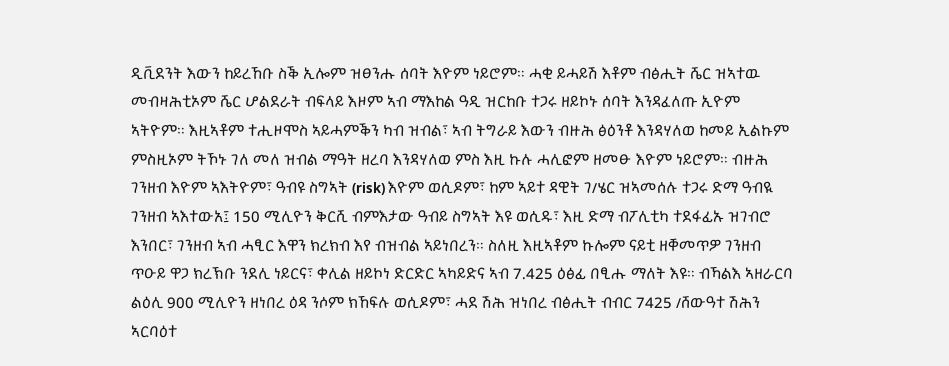ዲቪደንት እውን ከይረኸቡ ስቕ ኢሎም ዝፀንሑ ሰባት እዮም ነይሮም። ሓቂ ይሓይሽ እቶም ብፅሒት ሼር ዝኣተዉ መብዛሕቲኦም ሼር ሆልደራት ብፍላይ እዞም ኣብ ማእከል ዓዲ ዝርከቡ ተጋሩ ዘይኮኑ ሰባት እንዳፈለጡ ኢዮም ኣትዮም። እዚኣቶም ተሒዞሞስ ኣይሓምቕን ካብ ዝብል፣ ኣብ ትግራይ እውን ብዙሕ ፅዕንቶ እንዳሃለወ ከመይ ኢልኩም ምስዚኦም ትኾኑ ገለ መለ ዝብል ማዓት ዘረባ እንዳሃለወ ምስ እዚ ኩሉ ሓሊፎም ዘመፁ እዮም ነይሮም። ብዙሕ ገንዘብ እዮም ኣእትዮም፣ ዓብዩ ስግኣት (risk) እዮም ወሲዶም፣ ከም ኣይተ ዳዊት ገ/ሄር ዝኣመሰሉ ተጋሩ ድማ ዓብዪ ገንዘብ ኣእተውአ፤ 150 ሚሊዮን ቅርሺ ብምእታው ዓብይ ስግኣት እዩ ወሲዱ፣ እዚ ድማ ብፖሊቲካ ተደፋፊኡ ዝገብሮ እንበር፣ ገንዘብ ኣብ ሓፂር እዋን ክረክብ እየ ብዝብል ኣይነበረን። ስለዚ እዚኣቶም ኩሎም ናይቲ ዘቐመጥዎ ገንዘብ ጥዑይ ዋጋ ክረኽቡ ንደሊ ነይርና፣ ቀሊል ዘይኮነ ድርድር ኣካይድና ኣብ 7.425 ዕፅፊ በፂሑ ማለት እዩ። ብኻልእ ኣዘራርባ ልዕሊ 900 ሚሊዮን ዘነበረ ዕዳ ንሶም ክኸፍሉ ወሲዶም፣ ሓደ ሽሕ ዝነበረ ብፅሒት ብብር 7425 /ሸውዓተ ሽሕን ኣርባዕተ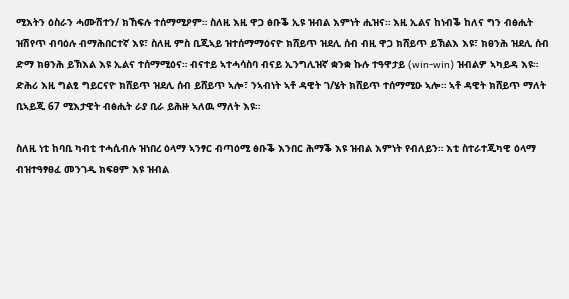ሚእትን ዕስራን ሓሙሽተን/ ክኸፍሉ ተሰማሚዖም። ስለዚ እዚ ዋጋ ፅቡቕ ኢዩ ዝብል እምነት ሒዝና። እዚ ኢልና ከነብቕ ከለና ግን ብፅሒት ዝሽየጥ ብባዕሉ ብማሕበርተኛ እዩ፣ ስለዚ ምስ ቢጂኣይ ዝተሰማማዕናዮ ክሸይጥ ዝደሊ ሰብ ብዚ ዋጋ ክሸይጥ ይኽልእ እዩ፣ ክፀንሕ ዝደሊ ሰብ ድማ ክፀንሕ ይኽእል እዩ ኢልና ተሰማሚዕና። ብናተይ ኣተሓሳስባ ብናይ ኢንግሊዝኛ ቋንቋ ኩሉ ተዓዋታይ (win-win) ዝብልዎ ኣካይዳ እዩ። ድሕሪ እዚ ግልፂ ግይርናዮ ክሸይጥ ዝደሊ ሰብ ይሸይጥ ኣሎ፣ ንኣብነት ኣቶ ዳዊት ገ/ሄት ክሸይጥ ተሰማሚዑ ኣሎ። ኣቶ ዳዊት ክሸይጥ ማለት ቢኣይጂ 67 ሚእታዊት ብፅሒት ራያ ቢራ ይሕዙ ኣለዉ ማለት እዩ።

ስለዚ ነቲ ከባቢ ካብቲ ተሓሲብሉ ዝነበረ ዕላማ ኣንፃር ብጣዕሚ ፅቡቕ እንበር ሕማቕ እዩ ዝብል እምነት የብለይን። እቲ ስተራተጂካዊ ዕላማ ብዝተዓፃፀፈ መንገዲ ክፍፀም እዩ ዝብል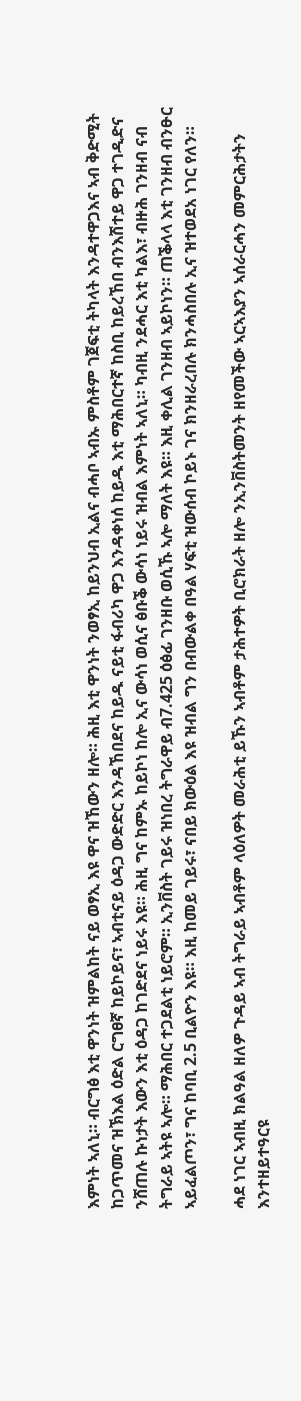እምነት ኣለኒ። ብርግፅ እቲ ዋንነት ዝምልከት ናይ ወፃኢ እዩ ዋና ዝኸውን ዘሎ። ሕዚ እቲ ዋንነት ንወፃኢ ከይንህብ ኢልና ብሓቦ ኣብኡ ምስቶም ገጀፍቲ ትካላት እንዳተዋጋእና ኣብ ቅድሚት ከጋጥመና ዝኽእል ዕድል ርግፀኛ ከይኮይና፣ ኣብቲናይ ዕዳጋ ውድድር እንዳኸበደና ከይዱ ናይቲ ፋብሪካ ዋጋ እንዳቀነሰ ከይዱ እቲ ማሕበርተኛ ከስቢ ከይረኸበ ብንእሽተይ ዋጋ ተገዲድና ንሸጠሉ ኩነታት እውን እቲ ዕዳጋ ከገድደና ነይሩ እዩ። ሕዚ ግና ከምኡ ከይኮነ ከሎ ኢና ውሳነ ወሲና ፅቡቕ ውሳነ ነይሩ ዝብል እምነት ኣለኒ። ካብዚ ንደሓር እቲ ካልእ፣ ብዙሕ ገንዘብ ናብ ትግራይ ኣትዩ ኣሎ። ማሕበር ተጋደልቲ ነይሮም። ኢንቨስት ገይሩ ዝነበረ ትግራዋይ ብ7.425 ዕፅፊ ገንዘቡ ወሲኹ ኣሎ ማለት እዩ። እዚ ቀሊል ገንዘብ ኣይኮነን። ጠቕላላ እቲ ገንዘብ ብንፁር ኣይፈልጦን፣ ግና ከባቢ 2.5 ቢልዮን እዩ። እዚ ከመይ ገይሩ፣ ናበይ ክውዕል እዩ ዝብል ግን በብውልቀ በዓል ሃፍቲ ዝውሰብ ኮይኑ ገና ክንዘራረበሉ ክንሓስበሉ ኢና ዝተወደአ ነገር የለን።

ሓደ ነገር ኣብዚ ክልዓል ዘለዎ ጉዳይ ኣብ ትግራይ ኣብቶም ላዕለዎት መራሕቲ ይኹን ኣብቶም ታሕተዎት ቢሮክራት ዘሎ ንኢንቨስትመንት ዘየመችው ኣርኣእያን ኣሰራርሓን መምርሕታትን እንተዘይተዓርዩ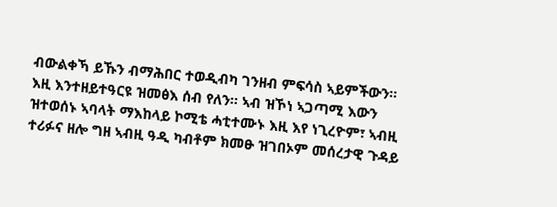ብውልቀኻ ይኹን ብማሕበር ተወዲብካ ገንዘብ ምፍሳስ ኣይምችውን። እዚ እንተዘይተዓርዩ ዝመፅእ ሰብ የለን። ኣብ ዝኾነ ኣጋጣሚ እውን ዝተወሰኑ ኣባላት ማእከላይ ኮሚቴ ሓቲተሙኑ እዚ እየ ነጊረዮም፣ ኣብዚ ተሪፉና ዘሎ ግዘ ኣብዚ ዓዲ ካብቶም ክመፁ ዝገበኦም መሰረታዊ ጉዳይ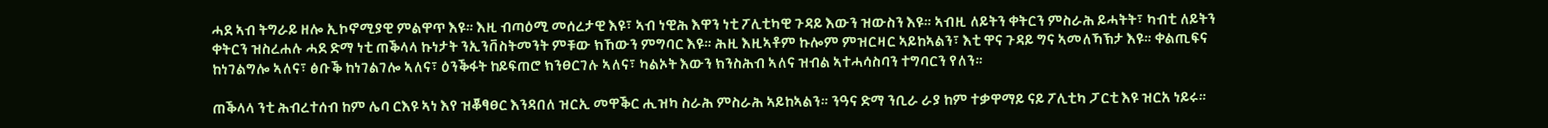ሓደ ኣብ ትግራይ ዘሎ ኢኮኖሚያዊ ምልዋጥ እዩ። እዚ ብጣዕሚ መሰረታዊ እዩ፣ ኣብ ነዊሕ እዋን ነቲ ፖሊቲካዊ ጉዳይ እውን ዝውስን እዩ። ኣብዚ ለይትን ቀትርን ምስራሕ ይሓትት፣ ካብቲ ለይትን ቀትርን ዝስረሐሉ ሓደ ድማ ነቲ ጠቕላላ ኩነታት ንኢንቨስትመንት ምቹው ክኸውን ምግባር እዩ። ሕዚ እዚኣቶም ኩሎም ምዝርዛር ኣይከኣልን፣ እቲ ዋና ጉዳይ ግና ኣመለኻኽታ እዩ። ቀልጢፍና ከነገልግሎ ኣለና፣ ፅቡቕ ከነገልገሎ ኣለና፣ ዕንቕፋት ከይፍጠሮ ክንፀርገሉ ኣለና፣ ካልኦት እውን ክንስሕብ ኣለና ዝብል ኣተሓሳስባን ተግባርን የለን።

ጠቕላላ ንቲ ሕብረተሰብ ከም ሌባ ርእዩ ኣነ እየ ዝቖፃፀር እንዳበለ ዝርኢ መዋቕር ሒዝካ ስራሕ ምስራሕ ኣይከኣልን። ንዓና ድማ ንቢራ ራያ ከም ተቃዋማይ ናይ ፖሊቲካ ፓርቲ እዩ ዝርአ ነይሩ።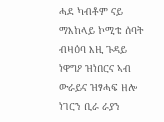ሓደ ካብቶም ናይ ማእከላይ ኮሚቴ ሰባት ብዛዕባ እዚ ጉዳይ ነዋግዖ ዝነበርና ኣብ ውራይና ዝፃሓፍ ዘሎ ነገርን ቢራ ራያን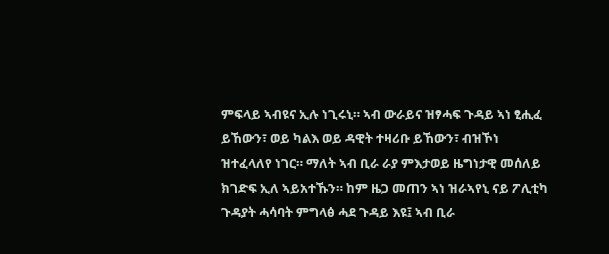ምፍላይ ኣብዩና ኢሉ ነጊሩኒ። ኣብ ውራይና ዝፃሓፍ ጉዳይ ኣነ ፂሒፈ ይኸውን፣ ወይ ካልእ ወይ ዳዊት ተዛሪቡ ይኸውን፣ ብዝኾነ ዝተፈላለየ ነገር። ማለት ኣብ ቢራ ራያ ምእታወይ ዜግነታዊ መሰለይ ክገድፍ ኢለ ኣይአተኹን። ከም ዜጋ መጠን ኣነ ዝራኣየኒ ናይ ፖሊቲካ ጉዳያት ሓሳባት ምግላፅ ሓደ ጉዳይ እዩ፤ ኣብ ቢራ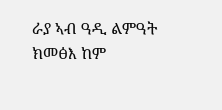ራያ ኣብ ዓዲ ልምዓት ክመፅእ ከም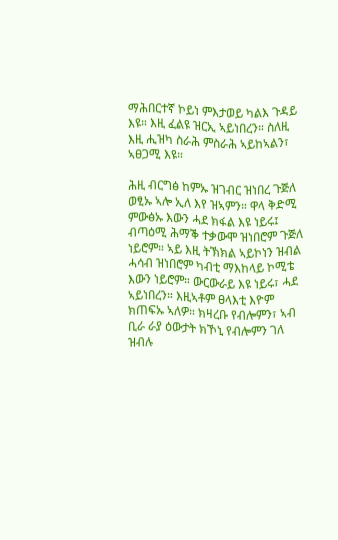ማሕበርተኛ ኮይነ ምእታወይ ካልእ ጉዳይ እዩ። እዚ ፈልዩ ዝርኢ ኣይነበረን። ስለዚ እዚ ሒዝካ ስራሕ ምስራሕ ኣይከኣልን፣ ኣፀጋሚ እዩ።

ሕዚ ብርግፅ ከምኡ ዝገብር ዝነበረ ጉጅለ ወፂኡ ኣሎ ኢለ እየ ዝኣምን። ዋላ ቅድሚ ምውፅኡ እውን ሓደ ክፋል እዩ ነይሩ፤ ብጣዕሚ ሕማቕ ተቃውሞ ዝነበሮም ጉጅለ ነይሮም። ኣይ እዚ ትኽክል ኣይኮነን ዝብል ሓሳብ ዝነበሮም ካብቲ ማእከላይ ኮሚቴ እውን ነይሮም። ውርውራይ እዩ ነይሩ፣ ሓደ ኣይነበረን። እዚኣቶም ፀላእቲ እዮም ክጠፍኡ ኣለዎ። ክዛረቡ የብሎምን፣ ኣብ ቢራ ራያ ዕውታት ክኾኒ የብሎምን ገለ ዝብሉ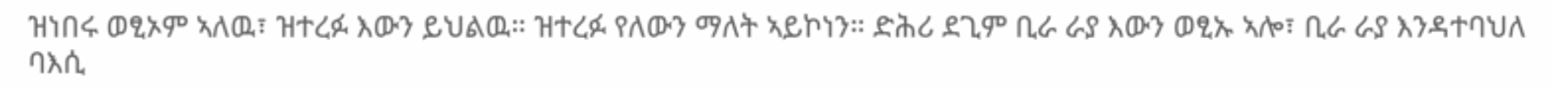ዝነበሩ ወፂኦም ኣለዉ፣ ዝተረፉ እውን ይህልዉ። ዝተረፉ የለውን ማለት ኣይኮነን። ድሕሪ ደጊም ቢራ ራያ እውን ወፂኡ ኣሎ፣ ቢራ ራያ እንዳተባህለ ባእሲ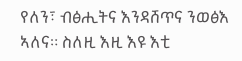የለን፣ ብፅሒትና እንዳሸጥና ንወፅእ ኣለና። ስለዚ እዚ እዩ እቲ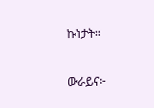ኩነታት።

ውራይና፦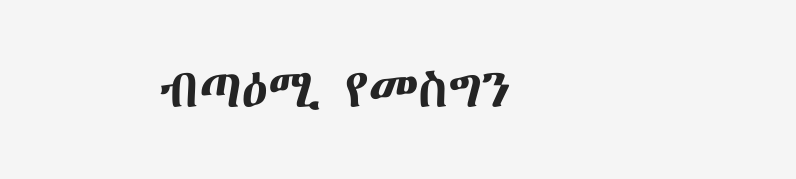ብጣዕሚ የመስግን